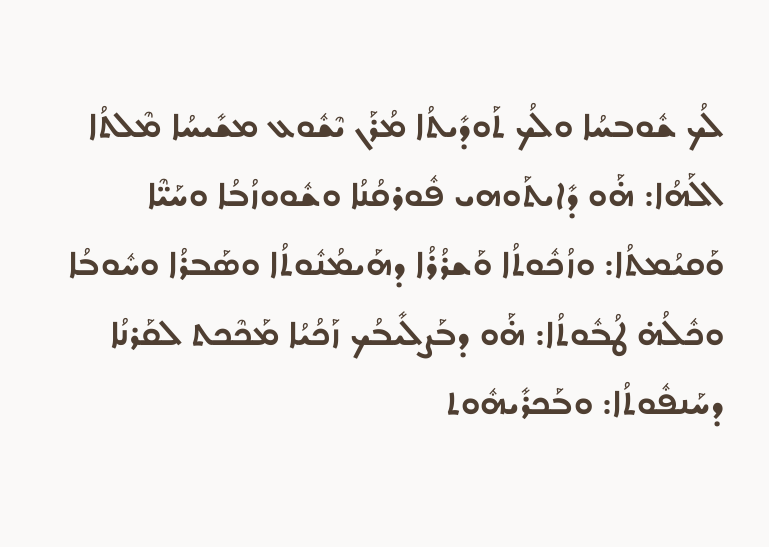ܠܳܟ ܫܽܘܒܚܳܐ ܘܠܳܟ ܬܰܘܕܺܝܬܳܐ ܡܳܪܰܢ ܝܶܫܽܘܥ ܡܫܺܝܚܳܐ ܡܶܠܬܳܐ ܐܠܰܗܳܐ: ܗ̇ܰܘ ܕܺܐܝܬܰܘܗܝ ܦܽܘܪܩܳܢܳܐ ܘܫܽܘܘܙܳܒܳܐ ܘܚܰܝ̈ܶܐ ܘܰܩܝܳܡܬܳܐ: ܘܙܳܟܽܘܬܳܐ ܘܰܫܪܳܪܳܐ ܕܗܰܝܡܳܢܽܘܬܳܐ ܘܣܰܒܪܳܐ ܘܚܽܘܒܳܐ ܘܟܽܠܳܗ̇ ܛܳܒܽܘܬܳܐ: ܗ̇ܰܘ ܕܒܰܨܠܺܝܒܳܟ ܙܰܟܳܝܳܐ ܡܰܟܶܟܬ ܠܩܰܪܢܳܐ ܕܚܰܢܦܽܘܬܳܐ: ܘܒܰܟܪܺܝܗܽܘܬ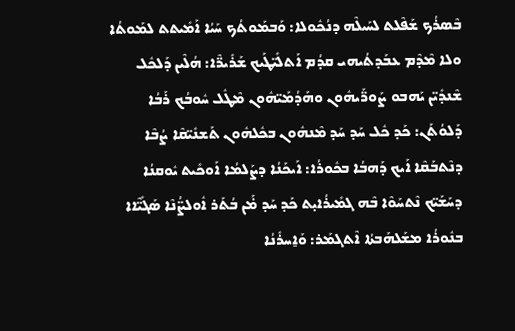ܒܶܣܪܳܟ ܫܰܦܶܠܬ ܠܚܰܝܠܶܗ ܕܢܳܟܽܘܠܐ: ܘܰܒܡܰܘܬܳܟ ܚܰܝܳܐ ܐܰܡܺܝܬܬ ܠܡܰܘܬܳܐ ܘܠܐ ܡܶܕܶܡ ܥܒܰܕܬܳܝܗܝ ܩܕܳܡ ܐܰܬܠܺܝ̈ܛܰܝܟ ܫܰܪܺܝܪ̈ܶܐ: ܗܳܠܶܝܢ ܕܰܠܟܽܠ ܫܶܢܕܺܝ̈ܢ ܝܰܗܒܘ ܨܰܘܪ̈ܰܝܗܽܘܢ ܘܗܰܕܳܡܰܝ̈ܗܽܘܢ ܡܶܛܽܠ ܚܽܘܒܳܟ ܪܰܒܳܐ ܕܰܠܘܳܬܰܢ: ܟܰܕ ܟܽܠ ܚܰܕ ܚܰܕ ܡܶܢܗܽܘܢ ܒܟܽܠܗܽܘܢ ܬܰܫܢܺܝ̈ܩܶܐ ܨܳܒܶܐ ܕܢܶܬܒܰܩܶܐ ܐܰܝܟ ܕܰܗܒܳܐ ܒܟܽܘܪܳܐ: ܐܰܝܟܰܢܳܐ ܕܨܰܠܡܳܐ ܐܰܘܟܺܝܬ ܝܽܘܩܢܳܐ ܕܚܰܫܰܝ̈ܟ ܢܶܬܚܰܘܶܐ ܒܶܗ ܓܡܺܝܪܳܐܝ̣ܬ ܟܰܕ ܚܰܕ ܡ̇ܰܢ ܒܳܬܰܪ ܐܽܘܠܨ̈ܳܢܶܐ ܣܰܓܺܝ̈ܶܐܐ ܒܢܽܘܪܳܐ ܡܫܰܠܗܰܒܬܳܐ ܐܶܬܓܡܰܪ: ܘܰܐ̱ܚܪܺܢܳܐ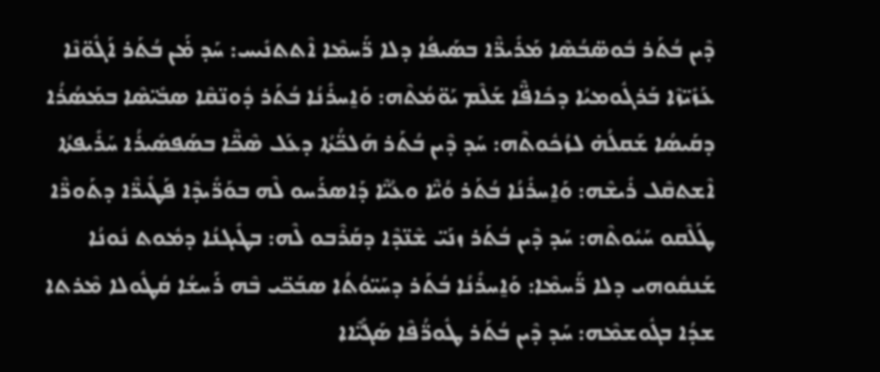ܕܶܝܢ ܒܳܬܰܪ ܒܽܘܣ̈ܒܳܣܶܐ ܡܰܪܺܝܪ̈ܶܐ ܒܣܰܝܦܳܐ ܕܠܐ ܪ̈ܰܚܡܶܐ ܐܶܬܬܢܺܝܚ: ܚܰܕ ܡ̇ܰܢ ܒܳܬܰܪ ܐܰܓܽܘ̈ܢܶܐ ܥܰܙܺܝ̈ܙܶܐ ܒܰܪܓܽܘܡܝܳܐ ܕܟܺܐܦ̈ܶܐ ܫܰܠܶܡ ܝܰܘ̈ܡܳܬܶܗ: ܘܰܐ̱ܚܪܺܢܳܐ ܒܳܬܰܪ ܕܽܘܢ̈ܩܶܐ ܣܒܺܝ̈ܣܶܐ ܒܡܰܣܳܪܳܐ ܕܩܰܝܣܳܐ ܫܰܩܠܳܗ̇ ܠܙܳܟܽܘܬܶܗ: ܚܰܕ ܕܶܝܢ ܒܳܬܰܪ ܗܰܠܟ̈ܳܬܳܐ ܕܥܰܠ ܣܶܟ̈ܶܐ ܒܣܰܦܣܺܝܪܳܐ ܚܰܪܺܝܦܬܳܐ ܐܶܫܬܩܶܠ ܪܺܝܫܶܗ: ܘܰܐ̱ܚܪܺܢܳܐ ܒܳܬܰܪ ܘܳܝ̈ܶܐ ܘܥܳܝ̈ܶܐ ܕܰܐܣܪܰܚܘ ܠܶܗ ܒܘܰܪ̈ܺܝܕܶܐ ܦܰܛܺܝܪ̈ܶܐ ܕܬܰܘܪ̈ܶܐ ܛܰܠܶܩܘ ܚܰܝܽܘܬܶܗ: ܚܰܕ ܕܶܝܢ ܒܳܬܰܪ ܙܢܰܝ̈ ܫܶܢ̈ܕܶܐ ܕܩܰܪܶܒܘ ܠܶܗ: ܒܛܺܝܓܢܳܐ ܕܡܽܘܬ ܢܽܘܢܳܐ ܫܰܢܩܽܘܗܝ ܕܠܐ ܪ̈ܰܚܡܶܐ: ܘܰܐ̱ܚܪܺܢܳܐ ܒܳܬܰܪ ܕܚܰܝ̈ܘܳܬܳܐ ܣܒܰܟ̈ܝ ܒܶܗ ܪܰܚܫܳܐ ܩܳܛܽܘܠܐ ܡܶܪܬܐ ܫܕܳܐ ܒܓܽܘܫܡܶܗ: ܚܰܕ ܕܶܝܢ ܒܳܬܰܪ ܛܽܘܪ̈ܳܦܶܐ ܣܰܓܺܝ̈ܶܐܐ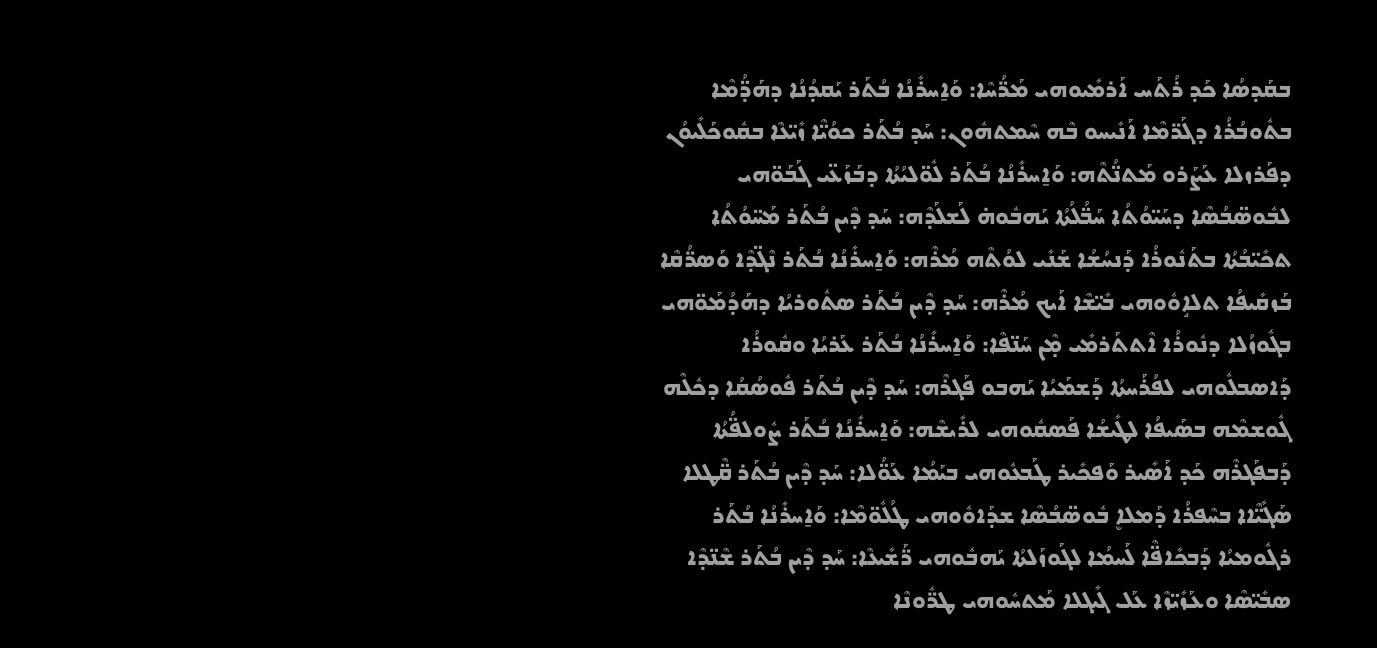ܒܩܰܕܣܳܐ ܟܰܕ ܪܳܬܰܚ ܐܰܪܡܺܝܘܗܝ ܡܰܪ̈ܳܚܶܐ: ܘܰܐ̱ܚܪܺܢܳܐ ܒܳܬܰܪ ܝܰܩܕܳܢܳܐ ܕܗܰܕ̈ܳܡܶܐ ܒܬܽܘܒܳܪܳܐ ܕܓܰܪ̈ܡܶܐ ܐܰܢܺܝܚܘ ܒܶܗ ܚܶܡܬܗܽܘܢ: ܚܰܕ ܒܳܬܰܪ ܟܘܳܝ̈ܶܐ ܙܺܝ̈ܥܶܐ ܒܩܽܘܟܰܠܺܝܘܳܢ ܕܦܰܪܙܠܐ ܥܰܨܰܪܘ ܡܰܬܢ̈ܳܬܶܗ: ܘܰܐ̱ܚܪܺܢܳܐ ܒܳܬܰܪ ܠܽܘ̈ܠܝܳܬܳܐ ܕܒܰܙܰܥ̈ܝ ܓܰܒܰܘ̈ܗܝ ܠܒܽܘܣ̈ܒܳܣܶܐ ܕܚܰܝ̈ܘܳܬܳܐ ܚܰܒ̈ܳܠܳܬܳܐ ܝܰܗܒܽܘܗ̇ ܠܰܫܠܰܕܶܗ: ܚܰܕ ܕܶܝܢ ܒܳܬܰܪ ܡܰܚ̈ܘܳܬܳܐ ܬܟܺܝ̈ܒܳܬܳܐ ܒܬܰܢܽܘܪܳܐ ܕܰܢܚܳܫܳܐ ܫܰܢܺܝ ܠܘܳܬܶܗ ܡܳܪܶܗ: ܘܰܐ̱ܚܪܺܢܳܐ ܒܳܬܰܪ ܢܶܓ̈ܕܶܐ ܘܰܣܪ̈ܳܩܶܐ ܒܰܙܩܺܝܦܳܐ ܬܠܐܱܘܽܘܗܝ ܒܺܝ̈ܫܶܐ ܐܰܝܟ ܡܳܪܶܗ: ܚܰܕ ܕܶܝܢ ܒܳܬܰܪ ܣܬܽܘܪܝܳܐ ܕܗܰܕܳܡܰܘ̈ܗܝ ܒܓܽܘܙܳܠܐ ܕܢܽܘܪܳܐ ܐܶܬܬܰܪܡܺܝ ܡ̣ܶܢ ܚܰܢ̈ܦܶܐ: ܘܰܐ̱ܚܪܺܢܳܐ ܒܳܬܰܪ ܥܰܪܝܳܐ ܘܩܽܘܪܳܐ ܕܰܐܣܒܠܽܘܗܝ ܠܦܳܪܰܚܬܳܐ ܕܰܫܡܰܝܳܐ ܝܰܗܒܘ ܦܰܓܪܶܗ: ܚܰܕ ܕܶܝܢ ܒܳܬܰܪ ܦܽܘܣܳܩܳܐ ܕܟܽܠܶܗ ܓܽܘܫܡܶܗ ܒܣܰܝܦܳܐ ܠܛܺܝܫܳܐ ܦܰܣܩܽܘܗܝ ܠܪܺܝܫܶܗ: ܘܰܐ̱ܚܪܺܢܳܐ ܒܳܬܰܪ ܨܽܘܠܦ̈ܳܬܳܐ ܕܰܒܦܰܓܪܶܗ ܟܰܕ ܐܰܣܺܝܪ ܘܰܦܟܺܝܪ ܛܰܒܥܽܘܗܝ ܒܝܰܡܳܐ ܥܰܘ̈ܳܠܐ: ܚܰܕ ܕܶܝܢ ܒܳܬܰܪ ܩ̈ܶܛܠܐ ܣܰܓܺܝ̈ܶܐܐ ܒܚܶܦܪܳܐ ܕܰܡܠܐܷ ܒܽܘܣ̈ܒܳܣܶܐ ܫܕܰܐܘܽܘܗܝ ܛܳܠܽܘ̈ܡܶܐ: ܘܰܐ̱ܚܪܺܢܳܐ ܒܳܬܰܪ ܪܓܽܘܡܝܳܐ ܕܰܒܟܺܐܦ̈ܶܐ ܠܰܚܡܳܐ ܠܓܰܘܙܰܠܬܳܐ ܝܰܗܒܽܘܗܝ ܪ̈ܰܫܺܝܥܶܐ: ܚܰܕ ܕܶܝܢ ܒܳܬܰܪ ܫܶܢ̈ܕܶܐ ܣܒܺܝ̈ܣܶܐ ܘܥܰܙܺܝ̈ܙܶܐ ܥܰܠ ܓܺܝܓܠܐ ܡܰܬܚܽܘܗܝ ܛܪ̈ܽܘܢܶܐ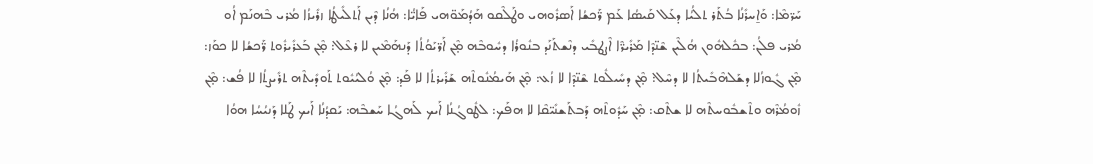ܚܰܪ̈ܡܶܐ: ܘܰܐ̱ܚܪܺܢܳܐ ܒܳܬܰܪ ܬܠܳܝܳܐ ܕܥܰܠ ܩܰܝܣܳܐ ܥܰܡ ܪ̈ܰܟܫܳܐ ܐܰܣܪܽܘܗܝ ܘܛܰܠܶܩܘ ܗܰܕܳܡܰܘ̈ܗܝ ܦܰܐܝ̈ܳܐ: ܗܳܢܳܐ ܕܶܝܢ ܐܰܬܠܺܝܛܳܐ ܙܪܺܝܙܳܐ ܡܳܪܝ ܒܶܗܢܰܡ ܐܳܘ ܡܳܪܝ ܦܠܳܢ: ܒܟܽܠܗܽܘܢ ܗܳܠܶܝܢ ܫܶܢ̈ܕܶܐ ܡܰܪܺܝܪ̈ܶܐ ܐܶܨܛܒܺܝ ܕܢܶܫܬܰܢܰܕ ܒܢܽܘܪܳܐ ܕܚܽܘܒܶܗ ܡ̣ܶܢ ܐܰܪ̈ܝܰܘܳܬܳܐ ܕܰܢܗܰܡܶܝܢ ܠܐ ܪܥܶܠ: ܡ̣ܶܢ ܒܰܥܪܺܝܪܽܘܬ ܪ̈ܰܟܫܳܐ ܠܐ ܟܘܰܙ: ܡ̣ܶܢ ܓܽܘܙܳܠܐ ܕܫܰܠܗܶܒܺܝܬܳܐ ܠܐ ܕܚܶܠ: ܡ̣ܶܢ ܕܚܺܝܠܽܘܬ ܫܶܢ̈ܕܶܐ ܠܐ ܙܳܥ: ܡ̣ܶܢ ܗܰܝܡܳܢܽܘܬܶܗ ܫܰܪܺܝܪܬܳܐ ܠܐ ܦܰܕ: ܡ̣ܶܢ ܘܳܠܝܳܝܽܘܬ ܬܰܘܕܺܝܬܶܗ ܬܪܺܝܨܬܳܐ ܠܐ ܦܳܫ: ܡ̣ܶܢ ܙܽܘܡܳܪܶܗ ܘܬܶܫܒܽܘܚܬܶܗ ܠܐ ܫܬܶܩ: ܡ̣ܶܢ ܚܰܕܽܘܬܶܗ ܕܰܒܬܰܫܢܺܝ̈ܩܶܐ ܠܐ ܗܦܰܟ: ܠܛܽܘܓܳܢܳܐ ܐܰܝܟ ܠܰܗܓܳܐ ܚܰܫܒܶܗ: ܝܰܩܕܳܢܳܐ ܐܰܝܟ ܛܰܠܐ ܕܰܢܝܳܚܳܐ ܗܘܳܐ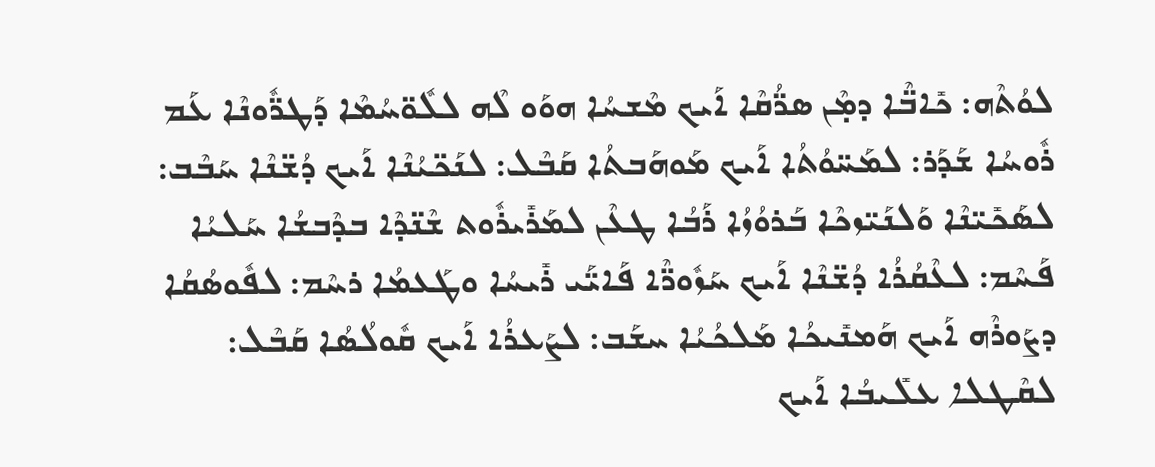ܠܘܳܬܶܗ: ܟܺܐܒ̈ܶܐ ܕܡ̣ܶܢ ܣܪ̈ܳܩܶܐ ܐܰܝܟ ܡܶܫܚܳܐ ܗܘܰܘ ܠܶܗ ܠܠܽܘ̈ܚܳܡܶܐ ܕܰܛܪ̈ܽܘܢܶܐ ܥܰܡ ܪܽܘܚܳܐ ܫܰܕܰܪ: ܠܡܰܚ̈ܘܳܬܳܐ ܐܰܝܟ ܡܰܘܗܰܒܬܳܐ ܩܰܒܶܠ: ܠܢܰܟ̈ܝܳܢܶܐ ܐܰܝܟ ܕܳܫ̈ܢܶܐ ܚܰܒܶܒ: ܠܣܰܟܺܝ̈ܢܶܐ ܘܰܠܢܰܝ̈ܙܟܶܐ ܒܰܪܘܳܙܳܐ ܪܰܒܳܐ ܛܥܶܢ ܠܡܰܪܺܝܪܽܘܬ ܫܶܢ̈ܕܶܐ ܒܕܶܒܫܳܐ ܚܰܠܝܳܐ ܦܰܚܶܡ: ܠܥܶܩܳܪܳܐ ܕܳܫ̈ܢܶܐ ܐܰܝܟ ܚܰܙܽܘܪ̈ܶܐ ܦܰܐܝ̈ܰܝ ܪܺܝܚܳܐ ܘܛܰܥܡܳܐ ܪܚܶܡ: ܠܦܽܘܣܳܩܳܐ ܕܨܰܘܪܶܗ ܐܰܝܟ ܗܰܡܢܺܝܟܳܐ ܡܰܠܟܳܝܳܐ ܚܫܰܒ: ܠܨܰܥܪܳܐ ܐܰܝܟ ܩܽܘܠܳܣܳܐ ܩܰܒܶܠ: ܠܩܶܛܠܐ ܥܠܺܝܒܳܐ ܐܰܝܟ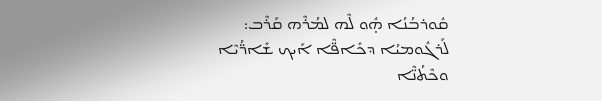ܩܽܘܪܒܳܢܳܐ ܗ̣ܽܘ ܠܶܗ ܠܡܳܪܶܗ ܩܰܪܶܒ: ܠܰܪܓܽܘܡܝܳܐ ܕܟܺܐܦ̈ܶܐ ܐܰܝܟ ܫܺܐܪ̈ܳܝܶܐ ܘܟܶܬܳܢ̈ܶܐ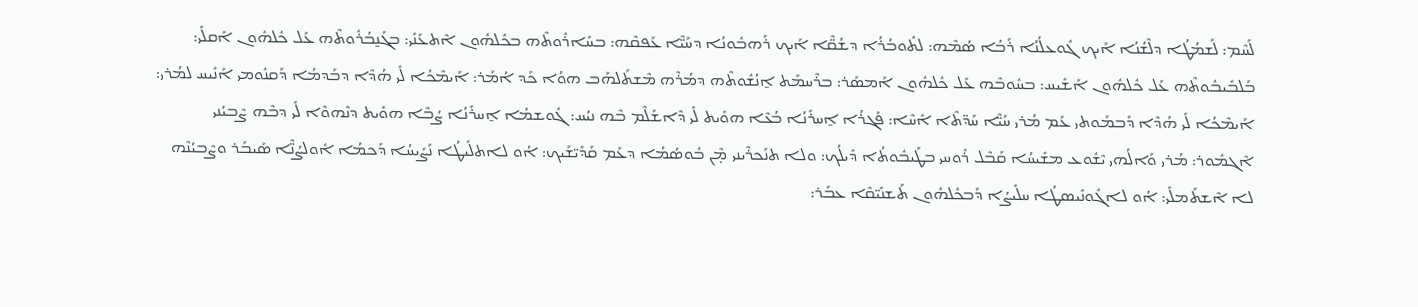ܠܰܚܶܡ: ܠܰܫܡܳܛܳܐ ܕܠܶܫܳܢܳܐ ܐܰܝܟ ܓܽܘܥܠܳܢܳܐ ܪܰܒܳܐ ܣܳܡܶܗ: ܠܬܽܘܒܳܪܳܐ ܕܫܳܩ̈ܶܐ ܐܰܝܟ ܪܰܗܒܽܘܢܳܐ ܕܚܰܝ̈ܶܐ ܥܰܦܩܶܗ: ܒܚܺܐܪܽܘܬܶܗ ܒܟܽܠܗܽܘܢ ܐܶܬܥܰܢܺܝ: ܒܓܰܢ̱ܒܳܪܽܘܬܶܗ ܥܰܠ ܟܽܠܗܽܘܢ ܐܰܩܠܺܝ: ܒܰܠܒܺܝܒܽܘܬܶܗ ܥܰܠ ܟܽܠܗܽܘܢ ܐܰܫܺܝܚ: ܒܚܽܘܒܶܗ ܥܰܠ ܟܽܠܗܽܘܢ ܐܰܡܣܰܪ: ܒܪܶܚܡܰܬ ܐ̱ܢܳܫܽܘܬܶܗ ܕܡܳܪܶܗ ܡܶܫܬܰܠܗܰܒ ܗܘܳܐ ܟܰܕ ܐܳܡܰܪ: ܐܰܝܡܶܟܳܐ ܠܺܝ ܗܳܕܶܐ ܕܒܰܕܡܳܐ ܕܰܩܢܽܘܡܝ ܐܰܢܺܝܚ ܠܡܳܪܝ: ܐܰܝܡܶܟܳܐ ܠܺܝ ܗܳܕܶܐ ܕܰܒܡܰܘܬܝ ܥܰܡ ܡܳܪܝ ܚܰܝ̈ܶܐ ܚܰܕ̈ܬܶܐ ܐܺܚܶܐ: ܦܰܓܪܳܐ ܐ̱ܚܪܺܢܳܐ ܒܳܥܶܐ ܗܘܺܝܬ ܠܺܝ ܕܶܐܫܰܠܶܡ ܒܶܗ ܢܝܳܚ: ܓܽܘܫܡܳܐ ܐ̱ܚܪܺܢܳܐ ܨܳܒܶܐ ܗܘܺܝܬ ܕܢܶܗܘܶܐ ܠܺܝ ܕܒܶܗ ܨܶܒܝܳܢܝ ܐܶܓܡܽܘܪ: ܡܳܪܝ ܘܰܐܠܳܗܝ ܝܶܫܽܘܥ ܡܫܺܝܚܳܐ ܩܰܒܶܠ ܪܽܘܚܝ ܒܛܰܝܒܽܘܬܳܐ ܕܺܝܠܳܟ: ܘܠܐ ܬܢܰܟܪܶܝܢܝ ܡ̣ܶܢ ܒܽܘܣܳܡܳܐ ܕܥܰܡ ܩܰܕܺܝ̈ܫܰܝܟ: ܐܳܘ ܠܐܬܠܺܝܛܳܐ ܢܰܨܺܝܚܳܐ ܕܰܟܡܳܐ ܐܽܘܠܨܳܢ̈ܶܐ ܣܰܝܒܰܪ ܘܨܶܒܝܳܢܶܗ ܠܐ ܐܶܫܬܰܡܠܺܝ: ܐܳܘ ܠܐܓܽܘܢܺܝܣܛܳܐ ܚܠܺܝܨܳܐ ܕܰܒܟܽܠܗܽܘܢ ܬܰܫܢܺܝ̈ܩܶܐ ܥܒܰܪ: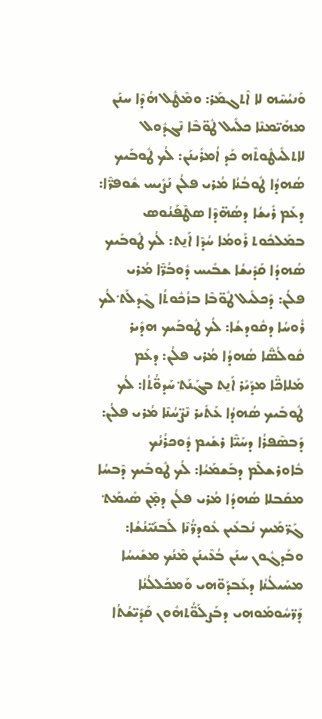ܘܰܢܝܳܚܶܗ ܠܐ ܐܶܬܓܡܰܪ: ܘܡܶܛܽܠ ܗܳܕܶܐ ܚܢܰܢ ܡܗܰܝ̈ܡܢܶܐ ܟܠܺܝܠ ܛܽܘ̈ܒܶܐ ܢܶܓܕܽܘܠ ܠܐܬܠܺܝܛܽܘܬܶܗ ܟܰܕ ܐܳܡܪܺܝܢܰܢ: ܠܳܟ ܛܽܘܒܰܝܟ ܣܳܗܕܳܐ ܛܽܘܒܳܢܳܐ ܡܳܪܝ ܦܠܳܢ ܢܰܨܺܝܚ ܫܽܘܦܪ̈ܶܐ: ܕܥܰܡ ܪܺܝܫܳܐ ܕܣܳܗ̈ܕܶܐ ܣܛܶܦܰܢܳܘܣ ܒܡܰܠܟܽܘܬ ܪܰܘܡܳܐ ܚܳܕܶܐ ܐܰܢ̱ܬ: ܠܳܟ ܛܽܘܒܰܝܟ ܣܳܗܕܳܐ ܩܰܕܺܝܫܳܐ ܫܒܺܝܚ ܕܽܘܒܳܪ̈ܶܐ ܡܳܪܝ ܦܠܳܢ: ܕܰܟܠܺܝܠ ܛܽܘ̈ܒܶܐ ܒܙܳܟܽܘܬܳܐ ܓܶܕܠܰܬ݀ ܠܳܟ ܪܽܘܚܳܐ ܕܩܽܘܕܫܳܐ: ܠܳܟ ܛܽܘܒܰܝܟ ܗܕܺܝܪ ܩܽܘܠܳܣ̈ܶܐ ܣܳܗܕܳܐ ܡܳܪܝ ܦܠܳܢ: ܕܥܰܡ ܡܰܠܐܟ̈ܶܐ ܡܕܰܝܰܪ ܐܰܢ̱ܬ ܒܓܰܢܰܬ݀ ܚܰܕܘ̈ܳܬܳܐ: ܠܳܟ ܛܽܘܒܰܝܟ ܣܳܗܕܳܐ ܥܰܬܺܝܪ ܢܶܨ̈ܚܳܢܶܐ ܡܳܪܝ ܦܠܳܢ: ܕܰܒܣܶܦܪܳܐ ܕܚܰܝ̈ܶܐ ܪܫܺܝܡ ܕܽܘܟܪܳܢܳܟ ܒܽܐܘܪܫܠܶܡ ܕܒܰܫܡܰܝܳܐ: ܠܳܟ ܛܽܘܒܰܝܟ ܕܶܒܚܳܐ ܡܩܰܒܠܐ ܣܳܗܕܳܐ ܡܳܪܝ ܦܠܳܢ ܕܡ̣ܶܢ ܣܺܝܡܰܬ݀ ܓܰܪ̈ܡܰܝܟ ܢܳܒܥܺܝܢ ܥܽܘܕܪ̈ܳܢܶܐ ܠܰܒܢܰܝ̈ܢܳܫܳܐ: ܘܒܰܕܓܽܘܢ ܚܢܰܢ ܒܳܥܶܝܢܰܢ ܡܶܢܳܟ ܡܫܺܝܚܳܐ ܡܚܰܝܠܳܢܳܐ ܕܥܰܒܕܰܘ̈ܗܝ ܘܰܡܟܰܠܠܳܢܳܐ ܕܰܪ̈ܚܽܘܡܰܘܗܝ ܕܒܰܨܠܰܘ̈ܳܬܗܽܘܢ ܩܰܕܺܝ̈ܫܳܬܳܐ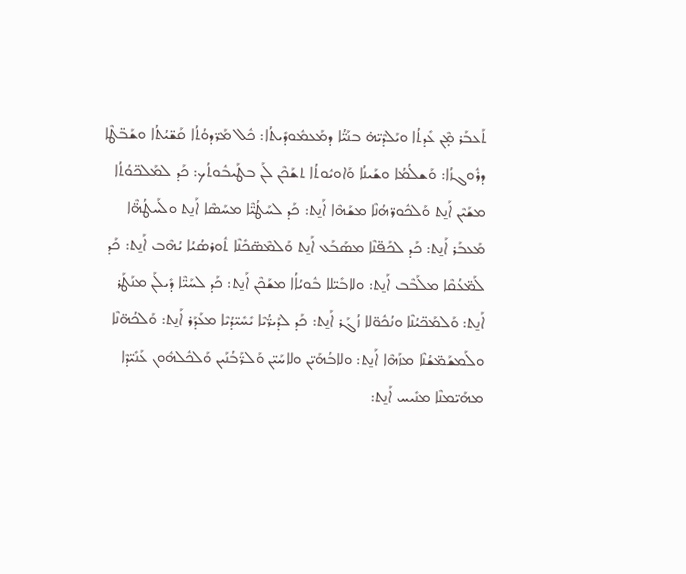ܬܰܥܒܰܪ ܡ̣ܶܢ ܥܺܕܬܳܐ ܘܝܰܠܕܶܝ̈ܗ̇ ܒܢܰܝ̈ܳܐ ܕܡܰܥܡܽܘܕܺܝܬܳܐ: ܟܽܠ ܡܰܪ̈ܕܘܳܬܳܐ ܩܰܫ̈ܝܳܬܳܐ ܘܫܰܒ̈ܛܶܐ ܕܪܽܘܓܙܳܐ: ܘܰܫܠܳܡܳܐ ܘܫܰܝܢܳܐ ܘܰܐܘܝܽܘܬܳܐ ܬܫܰܟܶܢ ܠܰܢ ܒܛܰܝܒܽܘܬܳܟ: ܟܰܕ ܠܡܰܠܟ̈ܘܳܬܳܐ ܡܫܰܝܶܢ ܐܰܢ̱ܬ ܘܰܠܟܽܘܪ̈ܗܳܢܶܐ ܡܫܰܗܶܐ ܐܰܢ̱ܬ: ܟܰܕ ܠܚܰܛܳܝ̈ܶܐ ܡܚܰܣܶܐ ܐܰܢ̱ܬ ܘܠܰܚܛܳܗ̈ܶܐ ܡܰܥܒܰܪ ܐܰܢ̱ܬ: ܟܰܕ ܠܟܰܦ̈ܢܶܐ ܡܣܰܒܰܥ ܐܰܢ̱ܬ ܘܰܠܡܶܣ̈ܟܺܢܶܐ ܬܽܘܪܣܳܝܳܐ ܝܳܗܶܒ ܐܰܢ̱ܬ: ܟܰܕ ܠܰܡ̈ܥܳܩܶܐ ܡܠܰܒܶܒ ܐܰܢ̱ܬ: ܘܠܐܒܺܝ̈ܠܐ ܒܽܘܝܳܐܳܐ ܡܫܰܟܶܢ ܐܰܢ̱ܬ: ܟܰܕ ܠܚܰܝ̈ܶܐ ܕܺܝܠܰܢ ܡܢܰܛܰܪ ܐܰܢ̱ܬ: ܘܰܠܡܰܟ̈ܝܳܢܶܐ ܘܢܳܟܽܘ̈ܠܐ ܙܳܓܰܪ ܐܰܢ̱ܬ: ܟܰܕ ܠܕܰܝܪ̈ܳܝܶܐ ܝܺܚܺܝ̈ܕܳܝܶܐ ܡܥܰܕܰܪ ܐܰܢ̱ܬ: ܘܰܠܟܳܗ̈ܢܶܐ ܘܠܰܡܫܰܡ̈ܫܳܢܶܐ ܡܙܰܗܶܐ ܐܰܢ̱ܬ: ܘܠܐܒܳܗܰܝ̈ܢ ܘܠܐܚܰܝ̈ܢ ܘܰܠܪ̈ܰܒܳܢܰܝܢ ܘܰܠܟܽܠܗܽܘܢ ܥܰܢܺܝ̈ܕܶܐ ܡܗܰܝ̈ܡܢܶܐ ܡܢܺܝܚ ܐܰܢ̱ܬ: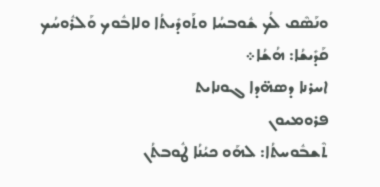ܘܢܰܣܶܩ ܠܳܟ ܫܽܘܒܚܳܐ ܘܬܰܘܕܺܝܬܳܐ ܘܠܐܒܽܘܟ ܘܰܠܪܽܘܚܳܟ ܩܰܕܺܝܫܳܐ: ܗܳܫܳܐ܀
ܐܚܪܢܐ ܕܣܗ̈ܕܐ ܓܘܢܐܝܬ
ܦܪܘܡܝܘܢ
ܬܶܫܒܽܘܚܬܳܐ: ܠܗܰܘ ܟܝܳܢܳܐ ܛܽܘܒܬܳܢ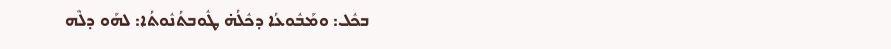ܒܟܽܠ: ܘܡܰܒܽܘܥܳܐ ܕܟܽܠܳܗ̇ ܛܽܘܒܬܳܢܽܘܬܳܐ: ܠܗܰܘ ܕܠܶܗ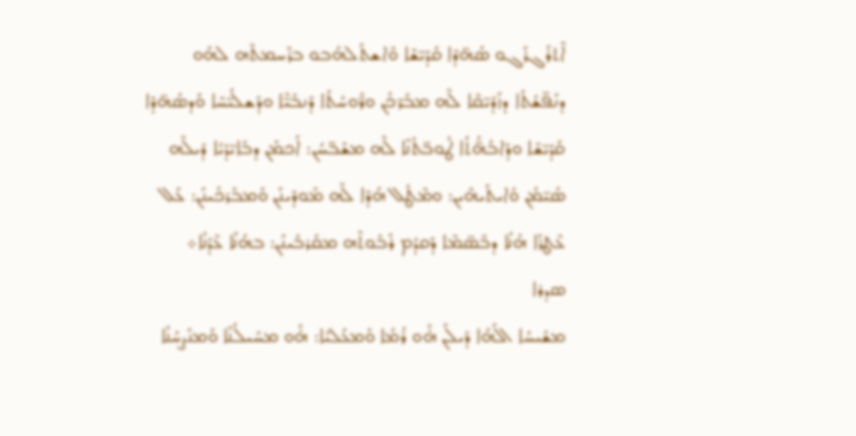ܐܶܬܪܰܓܪܰܓܘ ܣܳܗ̈ܕܶܐ ܩܰܕܺܝ̈ܫܶܐ ܘܶܐܫܬܰܠܗܰܒܘ ܒܪܶܚܡܬܶܗ ܠܗܰܘ ܕܢܰܦ̈ܫܳܬܳܐ ܕܙܰܕܺܝ̈ܩܶܐ ܠܶܗ ܡܒܰܪ̈ܟܳܢ ܘܪ̈ܽܘܚܳܬܳܐ ܕܰܢܒܺܝ̈ܶܐ ܘܕܰܫܠܺܝ̈ܚܶܐ ܘܰܕܣܳܗ̈ܕܶܐ ܩܰܕܺܝ̈ܫܶܐ ܘܕܰܐܒܳܗ̈ܳܬܳܐ ܛܽܘܒ̈ܬܳܢܶܐ ܠܶܗ ܡܫܰܒ̈ܚܳܢ: ܐܰܟܡܰܢ ܕܒܺܐܝ̈ܕܰܝܳܐ ܕܺܝܠܶܗ ܣܳܝ̈ܡܳܢ ܘܺܐܝܬܰܝܗܶܝܢ: ܘܡܶܛܽܠ ܗܳܕܶܐ ܠܶܗ ܡܰܘܕܶܝܢܰܢ ܘܰܡܒܰܪܟܺܝܢܰܢ: ܥܰܠ ܥܶܛܪܳܐ ܗܳܢܳܐ ܕܒܶܣ̈ܡܶܐ ܕܰܩܕܳܡ ܪܰܒܽܘܬܶܗ ܡܩܰܪܒܺܝܢܰܢ: ܒܗܳܢܳܐ ܥܶܕܳܢܳܐ܀
ܣܕܪܐ
ܡܫܺܝܚܳܐ ܐܠܰܗܳܐ ܕܺܝܠܰܢ ܗ̇ܰܘ ܪܳܡܳܐ ܘܰܡܥܰܠܝܳܐ: ܗ̇ܰܘ ܡܚܰܝܠܳܢܳܐ ܘܰܡܢܰܨܚܳܢܳܐ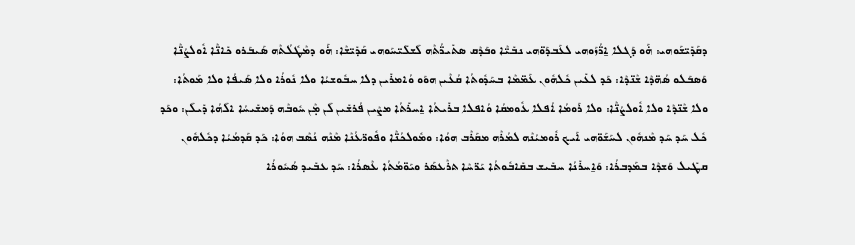ܕܩܰܕܺܝ̈ܫܰܘܗܝ: ܗ̇ܰܘ ܕܰܓܠܐ ܐ̱ܪ̈ܳܙܰܘܗܝ ܠܥܰܒܕܰܘ̈ܗܝ ܢܒܺܝ̈ܶܐ ܘܒܰܕܶܩ ܣܬܺܝܪ̈ܳܬܶܗ ܠܰܫܠܺܝ̈ܚܰܘܗܝ ܩܰܕܺܝ̈ܫܶܐ: ܗ̇ܰܘ ܕܡܶܛܽܠܳܬܶܗ ܣܰܝܒܰܪܘ ܟܺܐܢ̈ܶܐ ܐܽܘܠܨܳܢ̈ܶܐ ܘܰܣܒܰܠܘ ܣܳܗ̈ܕܶܐ ܫܶܢ̈ܕܶܐ: ܟܰܕ ܠܥܺܝܢ ܟܽܠܗܽܘܢ ܥܰܡ̈ܡܶܐ ܒܚܰܕܽܘܬܳܐ ܩܳܥܶܝܢ ܗܘܰܘ ܘܳܐܡܪܺܝܢ ܕܠܐ ܚܒܽܘܫܝܳܐ ܘܠܐ ܢܽܘܪܳܐ ܘܠܐ ܣܰܝܦܳܐ ܘܠܐ ܡܰܘܬܳܐ: ܘܠܐ ܫܶܢ̈ܕܶܐ ܘܠܐ ܐܽܘܠܨܳܢ̈ܶܐ: ܘܠܐ ܪܰܘܡܳܐ ܐܳܦܠܐ ܥܽܘܡܩܳܐ ܘܳܐܦܠܐ ܒܪܺܝܬܳܐ ܐ̱ܚܪܺܬܳܐ ܡܨܶܝܢ ܦܳܪܫܺܝܢ ܠܰܢ ܡ̣ܶܢ ܚܽܘܒܶܗ ܕܰܡܫܺܝܚܳܐ ܐܠܰܗܳܐ ܕܺܝܠܰܢ: ܘܟܰܕ ܟܽܠ ܚܰܕ ܚܰܕ ܡܶܢܗܽܘܢ ܠܚܰܫܰܘ̈ܗܝ ܐܰܝܟ ܪܽܘܡܝܳܢܶܗ ܠܡܳܪܶܗ ܡܩܰܪܶܒ ܗܘܳܐ: ܘܡܽܘܠܟܳܢ̈ܶܐ ܘܦܽܘܪ̈ܥܳܢܶܐ ܡܶܢܶܗ ܢܳܣܶܒ ܗܘܳܐ: ܟܰܕ ܩܰܕܡܳܝܳܐ ܕܟܽܠܗܽܘܢ ܩܛܺܝܠ ܘܰܫܕܶܐ ܒܡܰܕܒܪܳܐ: ܘܰܐ̱ܚܪܺܢܳܐ ܚܒܺܝܫ ܒܩܺܐܒܽܘܬܳܐ ܝܰܪ̈ܚܶܐ ܬܪܶܥܣܰܪ ܘܝܰܘ̈ܡܳܬܳܐ ܥܶܣܪܳܐ: ܚܰܕ ܥܒܺܝܕ ܣܳܚܽܘܪܳܐ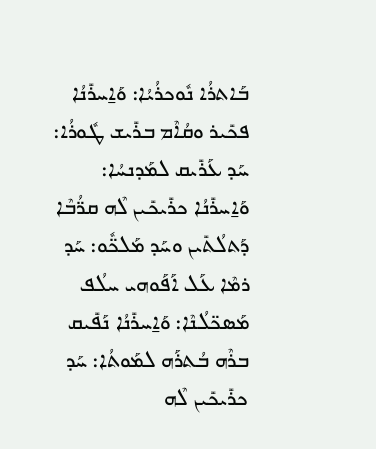ܒܰܐܬܪܳܐ ܢܽܘܟܪܳܝܳܐ: ܘܰܐ̱ܚܪܺܢܳܐ ܦܟܺܝܪ ܘܩܳܐܶܡ ܒܪܺܝܫ ܛܽܘܪܳܐ: ܚܰܕ ܥܰܪܺܝܩ ܠܡܰܕܢܚܳܐ: ܘܰܐ̱ܚܪܺܢܳܐ ܟܪܺܝܟܺܝܢ ܠܶܗ ܩܪ̈ܳܒܶܐ ܕܰܬܠܳܬܺܝܢ ܘܚܰܕ ܡܰܠܟ̈ܽܘ: ܚܰܕ ܪܡܶܐ ܥܰܠ ܐܰܦܰܘܗܝ ܚܠܳܦ ܡܰܣܟ̈ܠܳܢܶܐ: ܘܰܐ̱ܚܪܺܢܳܐ ܢܰܦܺܝܩ ܒܪܶܗ ܒܳܬܪܰܗ ܠܡܰܘܬܳܐ: ܚܰܕ ܟܪܺܝܟܺܝܢ ܠܶܗ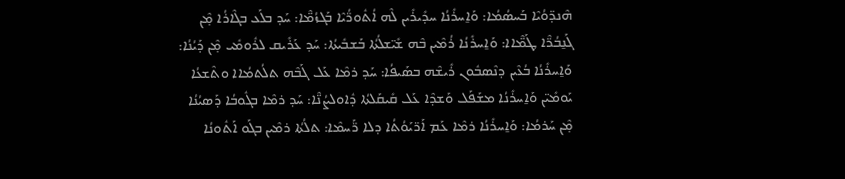ܗܶܢܕ̈ܘܳܝܶܐ ܒܰܚܣܳܡܳܐ: ܘܰܐ̱ܚܪܺܢܳܐ ܚܕܺܝܪܺܝܢ ܠܶܗ ܐܳܬܽܘܪ̈ܳܝܶܐ ܒܰܓܙܳܡ̈ܶܐ: ܚܰܕ ܒܠܰܥ ܒܓܶܐܪܳܐ ܡ̣ܶܢ ܓܰܢ̱ܒܳܪ̈ܶܐ ܛܰܡ̈ܶܐܐ: ܘܰܐ̱ܚܪܺܢܳܐ ܪܳܡܶܝܢ ܒܶܗ ܫܺܝ̈ܫܠܳܬܳܐ ܒܰܫܒܺܝܬܳܐ: ܚܰܕ ܥܰܪܺܝܩ ܠܪܽܘܡܺܝ ܡ̣ܶܢ ܕܰܝܳܢܳܐ: ܘܰܐ̱ܚܪܺܢܳܐ ܒܳܥܶܝܢ ܕܢܶܣܒܽܘܢ ܪܺܝܫܶܗ ܒܣܰܝܦܳܐ: ܚܰܕ ܪܡܶܐ ܥܰܠ ܓܰܒܶܗ ܬܠܳܬܡܳܐܐ ܘܬܶܫܥܳܐ ܝܰܘܡܺܝ̈ܢ ܘܰܐ̱ܚܪܺܢܳܐ ܡܫܰܦܰܠ ܘܰܫܕܶܐ ܥܰܠ ܩܺܝܩܰܠܬܳܐ ܕܽܐܘܠܨܳܢ̈ܶܐ: ܚܰܕ ܪܡܶܐ ܒܓܽܘܒܳܐ ܕܰܣܝܳܢܳܐ ܡ̣ܶܢ ܚܰܪܡܳܐ: ܘܰܐ̱ܚܪܺܢܳܐ ܪܡܶܐ ܥܰܡ ܐܰܪ̈ܝܰܘܳܬܳܐ ܕܠܐ ܪ̈ܰܚܡܶܐ: ܬܠܳܬܳܐ ܪܡܶܝܢ ܒܓܰܘ ܐܰܬܽܘܢܳܐ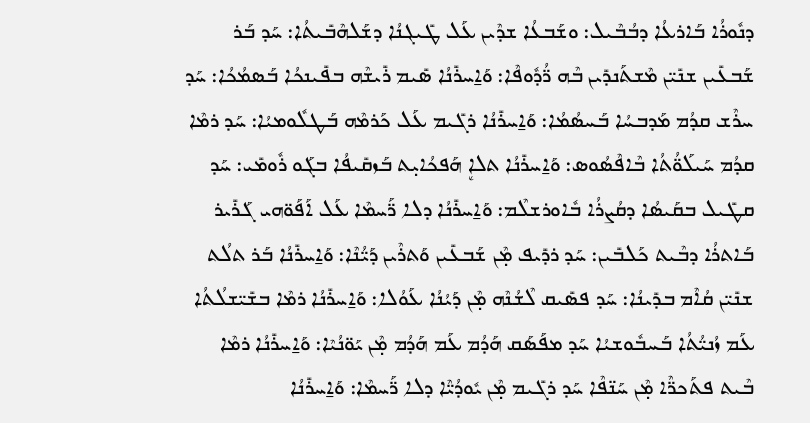ܕܢܽܘܪܳܐ ܒܰܐܪܥܳܐ ܕܒܳܒܶܝܠ: ܘܫܰܒܥܳܐ ܫܕܶܝܢ ܥܰܠ ܛܺܝܓܢܳܐ ܕܫܰܠܗܶܒܺܝܬܳܐ: ܚܰܕ ܒܰܪ ܫܰܒܥܺܝܢ ܫܢܺܝ̈ܢ ܡܶܫܬܰܢܕܺܝܢ ܒܶܗ ܪ̈ܳܕܽܘܦܶܐ: ܘܰܐ̱ܚܪܺܢܳܐ ܣܺܝܡ ܪܺܝܫܶܗ ܒܦܺܝܢܟܳܐ ܒܰܣܡܳܟܳܐ: ܚܰܕ ܚܪܶܫ ܩܕܳܡ ܡܰܕܒܚܳܐ ܒܰܚܣܳܡܳܐ: ܘܰܐ̱ܚܪܺܢܳܐ ܪܓܺܝܡ ܥܰܠ ܟܰܪܡܶܗ ܒܰܛܠܽܘܡܝܳܐ: ܚܰܕ ܪܡܶܐ ܩܕܳܡ ܚܰܝܠܰܘ̈ܳܬܳܐ ܒܶܐܦܶܣܳܘܣ: ܘܰܐ̱ܚܪܺܢܳܐ ܬܠܐܷ ܗܰܦܟܳܐܝ̣ܬ ܒܰܙܩܺܝܦܳܐ ܒܓܰܘ ܪܽܘܡܺܝ: ܚܰܕ ܩܛܺܝܠ ܒܩܰܝܣܳܐ ܕܩܳܨܪܳܐ ܒܽܐܘܪܫܠܶܡ: ܘܰܐ̱ܚܪܺܢܳܐ ܕܠܐ ܪ̈ܰܚܡܶܐ ܥܰܠ ܐܰܦܰܘ̈ܗܝ ܓܰܪܺܝܪ ܒܰܐܬܪܳܐ ܕܒܶܝܬ ܟܰܠܒܺܝܢ: ܚܰܕ ܪܕܺܝܦ ܡ̣ܶܢ ܫܰܒܥܺܝܢ ܘܰܬܪܶܝܢ ܕܰܝ̈ܳܢܶܐ: ܘܰܐ̱ܚܪܺܢܳܐ ܒܰܪ ܬܠܳܬ ܫܢܺܝ̈ܢ ܩܳܐܶܡ ܒܕܺܝܢܳܐ: ܚܰܕ ܦܣܺܝܩ ܠܶܫܳܢܶܗ ܡ̣ܶܢ ܕܰܝܳܢܳܐ ܥܰܘܳܠܐ: ܘܰܐ̱ܚܪܺܢܳܐ ܪܡܶܐ ܒܫܺܝ̈ܫܠܳܬܳܐ ܥܰܡ ܙܳܢܝ̈ܳܬܳܐ ܒܰܚܒܽܘܫܝܳܐ ܚܰܕ ܡܦܰܣܰܩ ܗܰܕܳܡ ܥܰܡ ܗܰܕܳܡ ܡ̣ܶܢ ܝܰܘ̈ܢܳܝܶܐ: ܘܰܐ̱ܚܪܺܢܳܐ ܪܡܶܐ ܒܶܝܬ ܦܬܰܟܪ̈ܶܐ ܡ̣ܶܢ ܚܰܢ̈ܦܶܐ ܚܰܕ ܪܓܺܝܡ ܡ̣ܶܢ ܝܽܘܕܳܝ̈ܶܐ ܕܠܐ ܪ̈ܰܚܡܶܐ: ܘܰܐ̱ܚܪܺܢܳܐ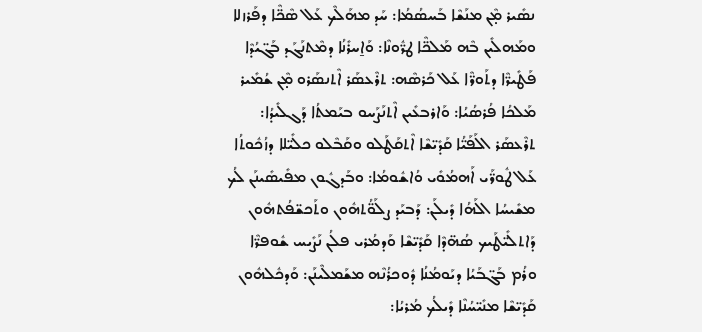ܢܣܺܝܪ ܡ̣ܶܢ ܡܢܰܫܶܐ ܒܰܚܣܳܡܳܐ: ܚܰܕ ܡܗܰܠܶܟ ܥܰܠ ܣܶܟ̈ܶܐ ܕܦܰܪܙܠܐ ܘܡܰܗܠܺܝܢ ܒܶܗ ܡܰܠܟ̈ܶܐ ܛܪ̈ܽܘܢܶܐ: ܘܰܐ̱ܚܪܺܢܳܐ ܕܡܶܬܢܰܓܰܕ ܒܰܓ̈ܝܳܕܶܐ ܦܰܛܺܝܪ̈ܶܐ ܕܬܰܘܪ̈ܶܐ ܥܰܠ ܟܰܪܣܶܗ: ܬܪܶܥܣܰܪ ܐܶܬܢܣܰܪܘ ܡ̣ܶܢ ܫܳܡܺܝܪ ܡܰܠܟܳܐ ܦܳܪܣܳܝܳܐ: ܘܰܐܪܒܥܺܝܢ ܐܶܬܢܰܨܰܚܘ ܒܝܰܡܬܳܐ ܕܰܓܠܺܝܕܳܐ: ܬܪܶܥܣܰܪ ܐܠܰܦܰܝ̈ܳܐ ܩܰܕܺܝ̈ܫܶܐ ܐܶܬܩܰܛܰܠܘ ܘܩܰܒܶܠܘ ܟܠܺܝ̈ܠܐ ܕܙܳܟܽܘܬܳܐ ܥܰܠ ܛܽܘܪ̈ܰܝ ܐܰܗܡܳܘܺܝ ܘܳܐܫܽܘܡܳܐ: ܘܒܰܕܓܽܘܢ ܡܦܺܝܣܺܝܢܰܢ ܠܳܟ ܡܫܺܝܚܳܐ ܐܠܰܗܳܐ ܕܺܝܠܰܢ: ܕܰܒܝܰܕ ܨܠܰܘ̈ܳܬܗܽܘܢ ܘܬܰܟܫ̈ܦܳܬܗܽܘܢ ܕܰܐܬܠܺܝ̈ܛܰܝܟ ܣܳܗ̈ܕܶܐ ܩܰܕܺܝ̈ܫܶܐ ܘܰܕܡܳܪܝ ܦܠܳܢ ܢܰܨܺܝܚ ܫܽܘܦܪ̈ܶܐ ܘܪܳܡ ܒܰܓ̈ܒܰܝܳܐ ܕܝܰܘܡܳܢܳܐ ܕܽܘܟܪܳܢܶܗ ܡܫܰܡܠܶܝܢܰܢ: ܘܰܕܟܽܠܗܽܘܢ ܩܰܕܺܝ̈ܫܶܐ ܡܢܺܝ̈ܚܳܢܶܐ ܕܺܝܠܳܟ ܡܳܪܝܳܐ: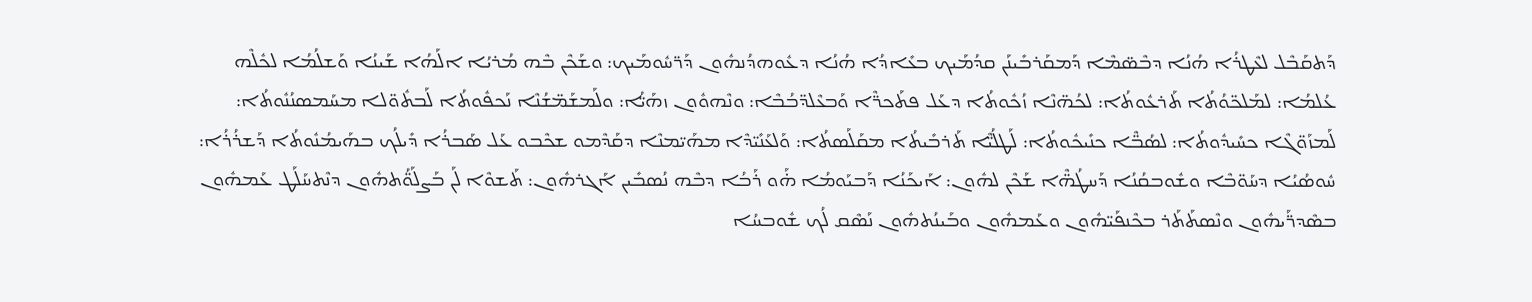ܕܰܬܩܰܒܶܠ ܠܥܶܛܪܳܐ ܗܳܢܳܐ ܕܒܶܣ̈ܡܶܐ ܕܰܡܩܰܪܒܺܝܢܰܢ ܩܕܳܡܰܝܟ ܒܥܺܐܕܳܐ ܗܳܢܳܐ ܕܥܽܘܗܕܳܢܗܽܘܢ ܕܰܪ̈ܚܽܘܡܰܝܟ: ܘܫܰܟܶܢ ܒܶܗ ܡܳܪܝܳܐ ܐܠܰܗܳܐ ܫܰܝܢܳܐ ܘܰܫܠܳܡܳܐ ܠܟܽܠܶܗ ܥܳܠܡܳܐ: ܠܡܰܠܟ̈ܘܳܬܳܐ ܬܰܪܥܽܘܬܳܐ: ܠܟܳܗ̈ܢܶܐ ܙܳܟܽܘܬܳܐ ܕܥܰܠ ܦܬܰܟܪ̈ܶܐ ܘܰܒܥܶܠܕ̈ܒܳܒܶܐ: ܘܢܶܗܘܽܘܢ ܙܗܰܝ̈ܳܐ: ܘܠܰܡܫܰܡ̈ܫܳܢܶܐ ܢܰܟܦܽܘܬܳܐ ܠܰܒܬܽܘ̈ܠܐ ܡܚܰܡܣܢܳܢܽܘܬܳܐ: ܠܰܡܙܰܘ̈ܓܶܐ ܟܚܺܝܕܽܘܬܳܐ: ܠܣܳܒ̈ܶܐ ܟܢܺܝܟܽܘܬܳܐ: ܠܰܛܠܳܝ̈ܶܐ ܬܰܪܒܺܝܬܳܐ ܡܩܰܠܰܣܬܳܐ: ܘܰܠܥܰܢܺܝ̈ܕܶܐ ܡܗܰܝ̈ܡܢܶܐ ܕܩܰܕܶܡܘ ܫܟܶܒܘ ܥܰܠ ܣܰܒܪܳܐ ܕܺܝܠܳܟ ܒܗܰܝܡܳܢܽܘܬܳܐ ܕܰܫܪܳܪܳܐ: ܚܽܘܣܳܝܳܐ ܕܚܰܘ̈ܒܶܐ ܘܫܽܘܒܩܳܢܳܐ ܕܰܚܛܳܗ̈ܶܐ ܫܰܟܶܢ ܠܗܽܘܢ: ܐܰܝܟܰܢܳܐ ܕܰܒܝܰܘܡܳܐ ܗ̇ܰܘ ܪܰܒܳܐ ܕܒܶܗ ܢܳܣܒܺܝܢ ܐܰܓܪܗܽܘܢ: ܬܰܫܘܶܐ ܠܰܢ ܒܰܨܠܰܘ̈ܳܬܗܽܘܢ ܕܢܶܬܚܰܠܰܛ ܥܰܡܗܽܘܢ ܒܣܶܕܪ̈ܰܝܗܽܘܢ ܘܢܶܣܬܰܬܰܪ ܒܟܶܢܦܰܝ̈ܗܽܘܢ ܘܥܰܡܗܽܘܢ ܘܒܰܝܢܳܬܗܽܘܢ ܢܰܣܶܩ ܠܳܟ ܫܽܘܒܚܳܐ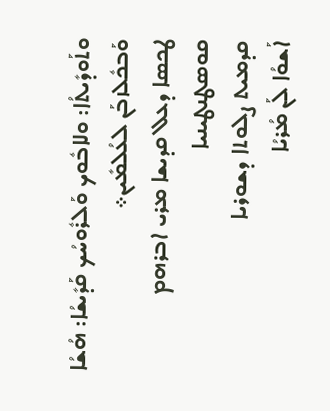ܘܬܰܘܕܺܝܬܳܐ: ܘܠܐܒܽܘܟ ܘܰܠܪܽܘܚܳܟ ܩܰܕܺܝܫܳܐ: ܗܳܫܳܐ ܘܰܒܟܽܠܙܒܰܢ ܠܥܳܠܡܺܝܢ܀
ܛܟܣܐ ܕܥܠ ܩܕܝܫܐ ܡܪܝ ܐܒܪܗܡ ܩܘܣܛܢܛܝܢܝܐ
ܩܕܡܝܬ ܨܠܘܬܐ ܕܫܘܪܝܐ
ܐܰܫܘܳܐ ܠܰܢ ܡܳܪܝܳܐ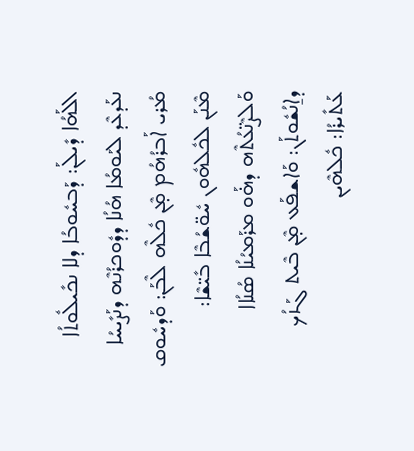ܐܠܰܗܳܐ ܕܺܝܠܰܢ: ܕܰܒܚܽܘܒܳܐ ܕܠܐ ܢܟܺܝܠܽܘܬܳܐ ܢܥܰܕܥܶܕ ܠܝܰܘܡܳܐ ܗܳܢܳܐ ܕܕܽܘܟܪܳܢܶܗ ܕܢܰܨܺܝܚܳܐ ܡܳܪܝ ܐܰܒܪܳܗܳܡ ܡ̣ܶܢ ܟܽܠܶܗ ܠܶܒܰܢ: ܘܰܕܚܽܘܩ ܡܶܢܰܢ ܠܟܽܠܗܽܘܢ ܚܽܘ̈ܫܳܒܶܐ ܒܺܝ̈ܫܶܐ: ܘܰܠܨܶܢ̈ܥܳܬܶܗ ܕܗ̇ܰܘ ܡܪܰܡܝܳܢܳܐ ܣܳܢܳܐܐ ܕܐ̱ܢܳܫܽܘܬܰܢ: ܘܰܐܫܦܰܥ ܡ̣ܶܢ ܒܶܝܬ ܓܰܙܳܟ ܥܰܬܺܝܪܳܐ: ܟܽܠܗܶܝܢ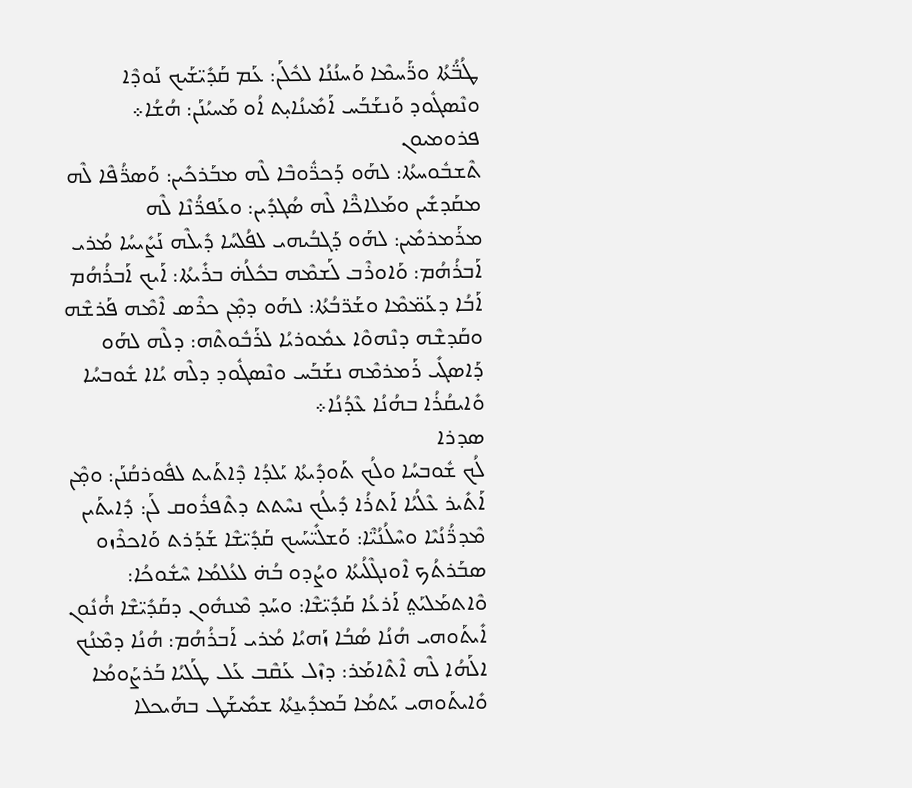ܛܳܒ̈ܳܬܳܐ ܘܪ̈ܰܚܡܶܐ ܘܰܚܢܳܢܳܐ ܠܟܽܠܰܢ: ܥܰܡ ܩܰܕܺܝ̈ܫܰܝܟ ܢܰܘܕܶܐ ܘܢܶܣܓܽܘܕ ܘܰܢܫܰܒܰܚ ܐܰܡܺܝܢܳܐܝ̣ܬ ܐܳܘ ܡܰܚܝܳܢܰܢ: ܗܳܫܳܐ܀
ܦܪܘܡܝܘܢ
ܬܶܫܒܽܘܚܬܳܐ: ܠܗܰܘ ܕܰܟܪ̈ܽܘܒܶܐ ܠܶܗ ܡܒܰܪܟܺܝܢ: ܘܰܣܪ̈ܳܦܶܐ ܠܶܗ ܡܩܰܕܫܺܝܢ ܘܡܰܠܐܟ̈ܶܐ ܠܶܗ ܣܳܓܕܺܝܢ: ܘܥܰܦܪ̈ܳܢܶܐ ܠܶܗ ܡܪܰܡܪܡܺܝܢ: ܠܗܰܘ ܕܰܓܒܳܝܗܝ ܠܦܳܠܚܳܐ ܕܺܝܠܶܗ ܢܰܨܺܝܚܳܐ ܡܳܪܝ ܐܰܒܪܳܗܳܡ: ܘܰܐܘܪܶܒ ܠܰܫܡܶܗ ܒܟܽܠܳܗ̇ ܒܪܺܝܬܳܐ: ܐܰܝܟ ܐܰܒܪܳܗܳܡ ܐܰܒܳܐ ܕܥܰܡ̈ܡܶܐ ܘܫܰܪ̈ܒܳܬܳܐ: ܠܗܰܘ ܕܡ̣ܶܢ ܟܪܶܣ ܐܶܡܶܗ ܦܰܪܫܶܗ ܘܩܰܕܫܶܗ ܕܢܶܗܘܶܐ ܥܡܽܘܪܝܳܐ ܠܪܰܒܽܘܬܶܗ: ܕܠܶܗ ܠܗܰܘ ܕܰܐܣܓܺܝ ܪܰܡܪܡܶܗ ܢܫܰܒܰܚ ܘܢܶܣܓܽܘܕ ܕܠܶܗ ܝܳܐܐ ܫܽܘܒܚܳܐ ܘܺܐܝܩܳܪܳܐ ܒܗܳܢܳܐ ܥܶܕܳܢܳܐ܀
ܣܕܪܐ
ܠܳܟ ܫܽܘܒܚܳܐ ܘܠܳܟ ܬܰܘܕܺܝܬܳܐ ܝܰܠܕܳܐ ܕܶܐܬܰܝܬ ܠܦܽܘܪܩܳܢܰܢ: ܘܡ̣ܶܢ ܐܰܬܺܝܪ ܥܶܠܳܝܳܐ ܐܰܬܪܳܐ ܕܺܝܠܳܟ ܢܚܶܬܬ ܕܬܶܦܪܽܘܩ ܠܰܢ: ܕܺܐܝܬܰܝܢ ܡܶܕܪ̈ܳܢܳܝܶܐ ܘܚܶܠܳܢܳܝ̈ܶܐ: ܘܰܫܠܺܝ̈ܚܰܝܟ ܩܰܕܺܝ̈ܫܶܐ ܫܰܕܰܪܬ ܘܰܐܟܪܶܙܘ ܣܒܰܪܬܳܟ ܐܶܘܢܓܶܠܳܝܬܳܐ ܘܨܳܕܘ ܒܳܗ̇ ܠܥܳܠܡܳܐ ܚܶܫܽܘܟܳܐ: ܘܶܐܬܡܰܠܝܰܬ݀ ܐܰܪܥܳܐ ܩܰܕܺܝ̈ܫܶܐ: ܘܚܰܕ ܡܶܢܗܽܘܢ ܕܩܰܕܺܝ̈ܫܶܐ ܗ̇ܳܢܽܘܢ ܐܺܝܬܰܘܗܝ ܗܳܢܳܐ ܣܳܒܳܐ ܙܰܗܝܳܐ ܡܳܪܝ ܐܰܒܪܳܗܳܡ: ܗܳܢܳܐ ܕܡܶܢܳܟ ܐܠܰܗܳܐ ܠܶܗ ܐܶܬܶܐܡܰܪ: ܕܙܶܠ ܥܰܩܶܒ ܥܰܠ ܛܰܠܝܳܐ ܒܰܪܨܰܘܡܳܐ ܘܺܐܝܬܰܘܗܝ ܝܰܬܡܳܐ ܒܰܡܕܺܝܢ̱ܬܳܐ ܫܡܺܝܫܰܛ ܒܗܰܝܟܠܐ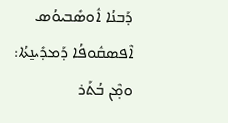ܕܰܒܢܳܐ ܐܽܘܣܺܒܝܘܳܣ ܐܶܦܣܩܽܘܦܳܐ ܕܰܡܕܺܝܢ̱ܬܳܐ: ܘܡ̣ܶܢ ܒܳܬܰܪ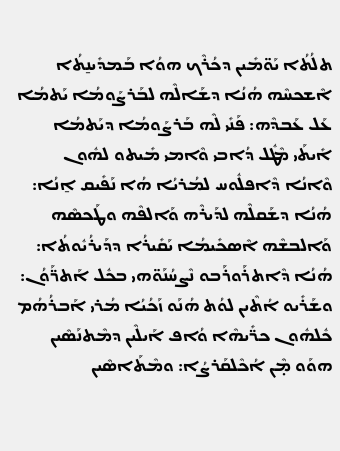ܬܠܳܬܳܐ ܝܰܘ̈ܡܺܝܢ ܕܟܳܪܶܟ ܗܘܳܐ ܒܰܡܕܺܝܢ̱ܬܳܐ ܐܶܫܟܚܶܗ ܗܳܢܳܐ ܕܫܰܐܠܶܗ ܠܒܰܪܨܰܘܡܳܐ ܝܰܬܡܳܐ ܥܰܠ ܥܰܒܕܶܗ: ܦܰܢܺܝ ܠܶܗ ܒܰܪܨܰܘܡܳܐ ܕܝܰܬܡܳܐ ܐܺܝܬܰܝ ܡܶܛܽܠ ܕܳܐܒܝ ܘܶܐܡܝ ܡܺܝܬܘ ܠܗܽܘܢ ܘܶܐܢܳܐ ܕܶܐܦܠܽܘܚ ܠܡܳܪܝܳܐ ܗܳܐ ܢܰܦܺܝܩ ܐ̱ܢܳܐ: ܗܳܢܳܐ ܕܫܰܩܠܶܗ ܠܕܰܝܪܶܗ ܘܰܐܠܦܶܗ ܘܛܰܟܣܶܗ ܘܰܐܠܒܫܶܗ ܐܶܣܟܺܝܡܳܐ ܝܰܩܺܝܪܳܐ ܕܕܰܝܪܳܝܽܘܬܳܐ: ܗܳܢܳܐ ܕܶܐܬܪܰܘܪܰܒܘ ܢܶܨܚܳܢܰܘ̈ܗܝ ܒܟܽܠ ܐܰܬܪ̈ܰܘܳܢ: ܘܫܰܪܺܝܘ ܐܳܬܶܝܢ ܠܘܳܬ ܗܳܢܰܘ ܙܰܟܳܝܳܐ ܡܳܪܝ ܐܰܒܪܳܗܳܡ ܟܽܠܗܽܘܢ ܟܪ̈ܺܝܗܶܐ ܘܳܐܦ ܐܰܝܠܶܝܢ ܕܡܶܬܢܰܣܶܝܢ ܗܘܰܘ ܡ̣ܶܢ ܐܳܟܶܠܩܰܪܨܳܐ: ܘܡܶܬܰܐܣܶܝܢ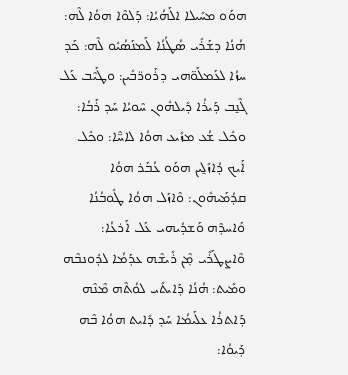ܗܘܰܘ ܡܚܺܝܠܐ ܐܠܰܗܳܝܳܐ: ܕܰܠܘܶܐ ܗܘܳܐ ܠܶܗ: ܗܳܢܳܐ ܕܫܰܪܺܝ ܣܳܛܳܢܳܐ ܠܰܡܢܰܣܳܝܽܘ ܠܶܗ: ܟܰܕ ܚܙܳܐ ܠܥܰܡܠܰܘ̈ܗܝ ܕܪܰܘܪ̈ܒܺܝܢ: ܘܛܰܝܶܒ ܥܰܠ ܓܶܢ̱ܒ ܕܰܝܪܳܐ ܕܺܝܠܗܽܘܢ ܚܶܘܝܳܐ ܚܰܕ ܪܰܒܳܐ: ܘܟܽܠ ܫܳܥ ܡܙܺܝܥ ܗܘܳܐ ܠܐܚ̈ܶܐ: ܘܟܽܠ ܐܰܝܟ ܕܳܐܙܺܠ̱ܝܢ ܗܘܰܘ ܥܳܒܰܪ ܗܘܳܐ ܩܕܳܡܰܝܗܽܘܢ: ܘܶܐܙܰܠ ܗܘܳܐ ܛܽܘܒܳܢܳܐ ܘܰܐܚܕܶܗ ܘܰܫܕܳܝܗܝ ܥܰܠ ܐܰܪܥܳܐ: ܘܶܐܨܛܰܪܺܝ ܡ̣ܶܢ ܪܺܝܫܶܗ ܥܕܰܡܳܐ ܠܕܽܘܢܒܶܗ ܘܡܺܝܬ: ܗܳܢܳܐ ܕܰܐܝܬܺܝ ܠܘܳܬܶܗ ܡܶܢܶܗ ܕܰܐܬܪܳܐ ܥܠܰܝܡܳܐ ܚܰܕ ܕܺܐܝܬ ܗܘܳܐ ܒܶܗ ܕܰܝܘܳܐ: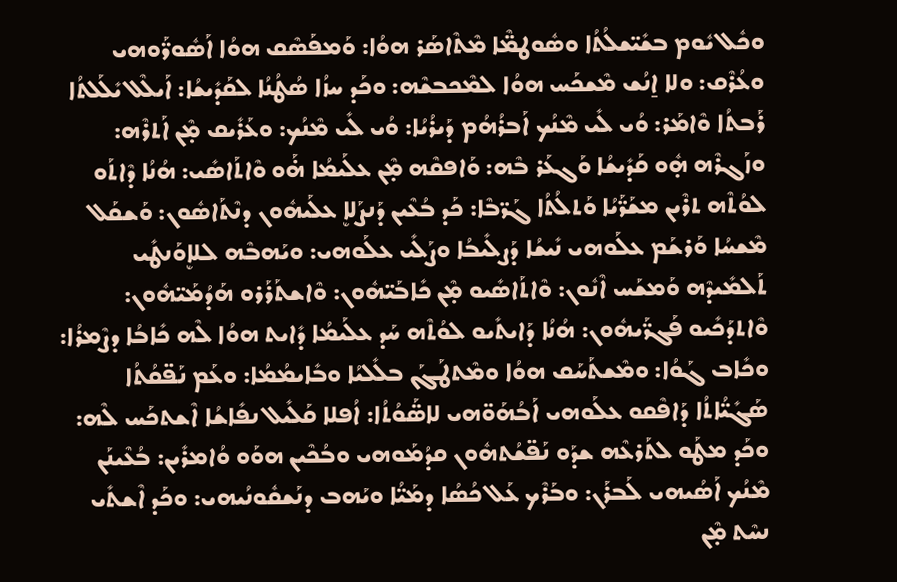ܘܟܽܠ ܝܽܘܡ ܒܫܺܝ̈ܫܠܳܬܳܐ ܘܣܽܘܛܡ̈ܶܐ ܡܶܬܶܐܣܰܪ ܗܘܳܐ: ܘܰܡܦܰܣܶܩ ܗܘܳܐ ܐܰܣܽܘܪ̈ܰܘܗܝ ܘܥܳܪܶܩ: ܘܠܐ ܐ̱ܢܳܫ ܡܶܫܟܰܚ ܗܘܳܐ ܠܡܶܟܒܫܶܗ: ܘܟܰܕ ܚܙܳܐ ܣܳܛܳܢܳܐ ܠܩܰܕܺܝܫܳܐ: ܐܰܝܠܶܠ ܝܺܠܰܠܬܳܐ ܪܰܒܬܳܐ ܘܶܐܡܰܪ: ܘܳܝ ܠܺܝ ܡܶܢܳܟ ܐܰܒܪܳܗܳܡ ܕܰܝܪܳܝܳܐ: ܘܳܝ ܠܺܝ ܡܶܢܳܟ: ܘܥܰܪܺܝܩ ܡ̣ܶܢ ܐܰܬܪܶܗ: ܘܙܰܓܪܶܗ ܗ̣ܽܘ ܩܰܕܺܝܫܳܐ ܘܰܓܥܰܪ ܒܶܗ: ܘܰܐܦܩܶܗ ܡ̣ܶܢ ܥܠܰܝܡܳܐ ܗ̇ܰܘ ܘܶܐܬܰܐܣܺܝ: ܗܳܢܳܐ ܕܶܐܬܰܘ ܠܘܳܬܶܗ ܬܪܶܝܢ ܡܫܰܪ̈ܰܝܳܐ ܘܰܬܠܳܬܳܐ ܓܰܪ̈ܒܶܐ: ܟܰܕ ܒܳܥܶܝܢ ܕܰܢܨܰܠܐܷ ܥܠܰܝܗܽܘܢ ܕܢܶܬܰܐܣܽܘܢ: ܘܰܫܩܰܠ ܡܶܫܚܳܐ ܘܰܪܫܰܡ ܥܠܰܘܗܝ ܢܺܝܫܳܐ ܕܰܨܠܺܝܒܳܐ ܘܨܰܠܺܝ ܥܠܰܘܗܝ: ܘܝܰܗܒܶܗ ܠܠܐܷܘܰܢܛܺܝ ܬܰܠܡܺܝܕܶܗ ܘܰܡܫܰܚ ܐܶܢܽܘܢ: ܘܶܐܬܰܐܣܺܝܘ ܡ̣ܶܢ ܟܺܐܒܰܝ̈ܗܽܘܢ: ܘܶܐܫܬܰܪܰܪܘ ܗܰܕܳܡܰܝ̈ܗܽܘܢ: ܘܶܐܬܕܰܟܺܝܘ ܦܰܓܪ̈ܰܝܗܽܘܢ: ܗܳܢܳܐ ܕܰܐܝܬܺܝܘ ܠܘܳܬܶܗ ܚܰܕ ܥܠܰܝܡܳܐ ܕܺܐܝܬ ܗܘܳܐ ܠܶܗ ܟܺܐܒܳܐ ܕܨܶܡܪܳܐ: ܘܟܺܐܒ ܓܰܘܳܐ: ܘܡܶܫܬܰܚܰܩ ܗܘܳܐ ܘܡܶܬܛܰܓܰܢ ܒܠܺܠܝܳܐ ܘܒܺܐܝܡܳܡܳܐ: ܘܥܰܡ ܢܰܦ̈ܩܳܬܳܐ ܣܰܓܺܝ̈ܳܐܬܳܐ ܕܰܐܦܶܩܘ ܥܠܰܘܗܝ ܐܰܒܳܗܰܘ̈ܗܝ ܠܐܣ̈ܰܘܳܬܳܐ: ܐܳܦܠܐ ܩܰܠܺܝܠ ܢܦܺܐܫܳܐ ܐܶܫܬܟܰܚ ܠܶܗ: ܘܟܰܕ ܡܛܰܘ ܠܬܰܪܥܶܗ ܫܕܰܘ ܢܰܦ̈ܫܳܬܗܽܘܢ ܩܕܳܡܰܘܗܝ ܘܒܳܟܶܝܢ ܗܘܰܘ ܘܳܐܡܪܺܝܢ: ܒܳܥܶܝܢܰܢ ܡܶܢܳܟ ܐܰܣܳܝܗܝ ܠܰܒܪܰܢ: ܘܒܰܪܶܟ ܥܰܠ ܟܳܣܳܐ ܕܡܰܝ̈ܳܐ ܘܝܰܗܒ ܕܢܰܫܩܽܘܢܳܝܗܝ: ܘܟܰܕ ܐܶܫܬܺܝ ܢܚܶܬ ܡ̣ܶܢ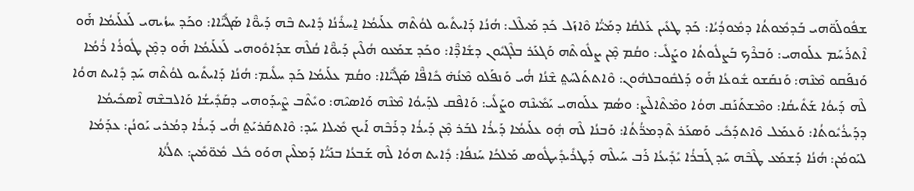ܫܦܽܘܠܰܘ̈ܗܝ ܒܰܕܡܽܘܬܳܐ ܕܡܽܘܕܳܝܳܐ: ܟܰܕ ܛܥܺܝܢ ܥܰܠܩܳܐ ܕܡܰܝ̈ܳܐ ܘܶܐܙܰܠ ܟܰܕ ܡܰܝܠܶܠ: ܗܳܢܳܐ ܕܰܐܝܬܺܝܘ ܠܘܳܬܶܗ ܥܠܰܝܡܳܐ ܐ̱ܚܪܺܢܳܐ ܕܺܐܝܬ ܒܶܗ ܕܰܝܘ̈ܶܐ ܣܰܓܺܝ̈ܶܐܐ: ܘܟܰܕ ܚܙܳܝܗܝ ܠܰܥܠܰܝܡܳܐ ܗ̇ܰܘ ܐܶܬܪܰܚܰܡ ܥܠܰܘܗܝ: ܘܰܒܪܶܟ ܒܰܨܠܽܘܬܳܐ ܘܨܰܠܺܝ: ܘܩܳܡ ܡ̣ܶܢ ܨܠܽܘܬܶܗ ܘܰܓܥܰܪ ܒܠܶܓܝܽܘܢ ܕܫܺܐܕ̈ܶܐ: ܘܟܰܕ ܫܡܰܥܘ ܗܳܠܶܝܢ ܕܰܝܘ̈ܶܐ ܩܳܠܶܗ ܫܕܰܐܘܽܘܗܝ ܠܰܥܠܰܝܡܳܐ ܗ̇ܰܘ ܕܡ̣ܶܢ ܛܽܘܪܳܐ ܪܳܡܳܐ ܘܰܢܦܰܩܘ ܡܶܢܶܗ: ܘܰܢܩܰܫܘ ܫܽܘܥܳܐ ܗ̇ܰܘ ܕܰܠܩܽܘܒܠܗܽܘܢ: ܘܶܐܬܬܰܠܚܰܬ݀ ܫܶܢܳܐ ܗ̇ܳܝ ܘܰܢܦܰܠܘ ܡܶܢܳܗ̇ ܟܺܐܦ̈ܶܐ ܣܰܓܺܝ̈ܶܐܐ: ܘܩܳܡ ܥܠܰܝܡܳܐ ܟܰܕ ܚܠܺܝܡ: ܗܳܢܳܐ ܕܰܐܝܬܺܝܘ ܠܘܳܬܶܗ ܚܰܕ ܕܺܐܝܬ ܗܘܳܐ ܠܶܗ ܕܰܝܘܳܐ ܫܰܬܺܝܩܳܐ: ܘܡܶܫܬܰܢܰܩ ܗܘܳܐ ܘܡܶܬܶܐܠܶܨ: ܘܣܳܡ ܥܠܰܘܗܝ ܝܰܡܺܝܢܶܗ ܘܨܰܠܺܝ: ܘܰܐܦܶܩ ܠܕܰܝܘܳܐ ܡܶܢܶܗ ܘܰܐܣܝܶܗ: ܘܝܺܬܶܒ ܨܶܝܕܰܘܗܝ ܕܩܰܕܺܝܫܳܐ ܘܰܐܠܒܫܶܗ ܐܶܣܟܺܝܡܳܐ ܕܕܰܝܪܳܝܽܘܬܳܐ: ܘܰܥܡܰܠ ܘܶܐܬܕܰܟܺܝ ܘܰܣܥܰܪ ܬܶܕܡܪ̈ܳܬܳܐ: ܘܰܒܢܳܐ ܠܶܗ ܗ̣ܽܘ ܥܠܰܝܡܳܐ ܕܰܝܪܳܐ ܠܒܰܪ ܡ̣ܶܢ ܕܰܝܪܳܐ ܕܪܰܒܶܗ ܐܰܝܟ ܡܺܝܠܐ ܚܰܕ: ܘܶܐܬܩܰܪܝܰܬ݀ ܗ̇ܳܝ ܕܰܝܪܳܐ ܕܡܳܪܝ ܝܰܘܢܳܢ: ܥܕܰܡܳܐ ܠܝܰܘܡܳܢ: ܗܳܢܳܐ ܕܰܫܡܰܥ ܛܶܒܶܗ ܚܰܕ ܓܰܒܪܳܐ ܝܺܕܺܝܥܳܐ ܪܰܒ ܚܰܝܠܶܗ ܕܰܛܪܺܝܕܺܝܛܽܘܣ ܡܰܠܟܳܐ ܚܰܢܦܳܐ: ܕܺܐܝܬ ܗܘܳܐ ܠܶܗ ܫܰܒܥܳܐ ܒܢܰܝ̈ܳܐ ܕܰܡܠܶܝܢ ܗܘܰܘ ܟܽܠ ܡܽܘ̈ܡܺܝܢ: ܬܠܳܬܳܐ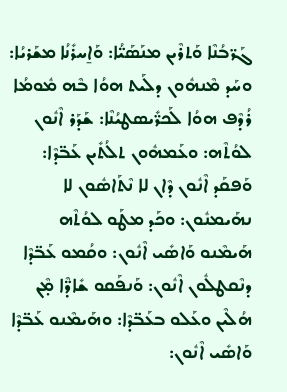ܓܰܪ̈ܒܳܢܶܐ ܘܰܬܪܶܝܢ ܡܢܰܣܰܝ̈ܳܐ: ܘܰܐ̱ܚܪܺܢܳܐ ܡܫܰܪܝܳܐ: ܘܚܰܕ ܡܶܢܗܽܘܢ ܕܠܰܝܬ ܗܘܳܐ ܒܶܗ ܡܽܘܡܳܐ ܪܳܕܶܦ ܗܘܳܐ ܠܰܟܪ̈ܺܝܣܛܝܳܢܶܐ: ܫܰܕܰܪ ܐܶܢܽܘܢ ܠܘܳܬܶܗ: ܘܥܰܡܗܽܘܢ ܬܠܳܬܺܝܢ ܥܰܒ̈ܕܶܐ: ܘܰܦܩܰܕ ܐܶܢܽܘܢ ܕܶܐܢ ܠܐ ܢܶܬܰܐܣܽܘܢ ܠܐ ܢܗܰܝܡܢܽܘܢ: ܘܟܰܕ ܡܛܰܘ ܠܘܳܬܶܗ ܗܰܝܡܶܢܘ ܘܰܐܣܺܝ ܐܶܢܽܘܢ: ܘܩܳܡܘ ܥܰܒ̈ܕܶܐ ܕܢܶܩܛܠܽܘܢ ܐܶܢܽܘܢ: ܘܰܢܦܰܩܘ ܫܺܐܕ̈ܶܐ ܡ̣ܶܢ ܗܳܠܶܝܢ ܘܥܰܠܘ ܒܥܰܒ̈ܕܶܐ: ܘܗܰܝܡܶܢܘ ܥܰܒ̈ܕܶܐ ܘܰܐܣܺܝ ܐܶܢܽܘܢ: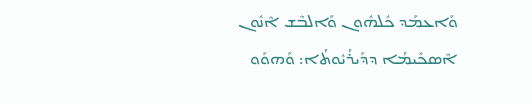ܘܰܐܥܡܰܕ ܟܽܠܗܽܘܢ ܘܰܐܠܒܶܫ ܐܶܢܽܘܢ ܐܶܣܟܺܝܡܳܐ ܕܕܰܝܪܳܝܽܘܬܳܐ: ܘܰܗܘܰܘ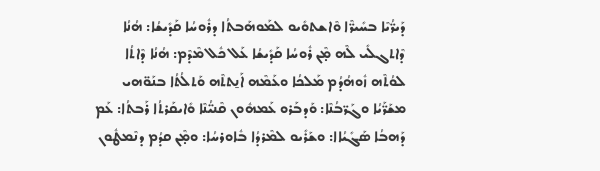ܕܰܝܪ̈ܳܝܶܐ ܒܚܺܝܪ̈ܶܐ ܘܶܐܫܬܘܺܝܘ ܠܡܰܘܗܰܒܬܳܐ ܕܪܽܘܚܳܐ ܩܰܕܺܝܫܳܐ: ܗܳܢܳܐ ܕܶܐܬܓܠܺܝ ܠܶܗ ܡ̣ܶܢ ܪܽܘܚܳܐ ܩܰܕܺܝܫܳܐ ܥܰܠ ܟܽܠ ܡܶܕܶܡ: ܗܳܢܳܐ ܕܶܐܬܳܐ ܠܘܳܬܶܗ ܙܽܘܗܳܕܳܡ ܡܰܠܟܳܐ ܘܥܰܡܶܗ ܐܰܢ̱ܬܬܶܗ ܘܰܬܠܳܬܳܐ ܒܢܰܘ̈ܗܝ ܡܫܰܪ̈ܰܝܳܐ ܘܓܰܪ̈ܒܳܢܶܐ: ܘܰܕܒܰܪܘ ܥܰܡܗܽܘܢ ܩܶܢܝ̈ܳܢܶܐ ܘܺܐܝܩܰܪܬܳܐ ܪܰܒܬܳܐ: ܥܰܡ ܕܰܗܒܳܐ ܣܰܓܺܝܳܐܐ: ܘܫܰܪܺܝܘ ܠܡܶܪܕܳܐ ܒܽܐܘܪܚܳܐ: ܘܡ̣ܶܢ ܩܕܳܡ ܕܢܶܡܛܽܘܢ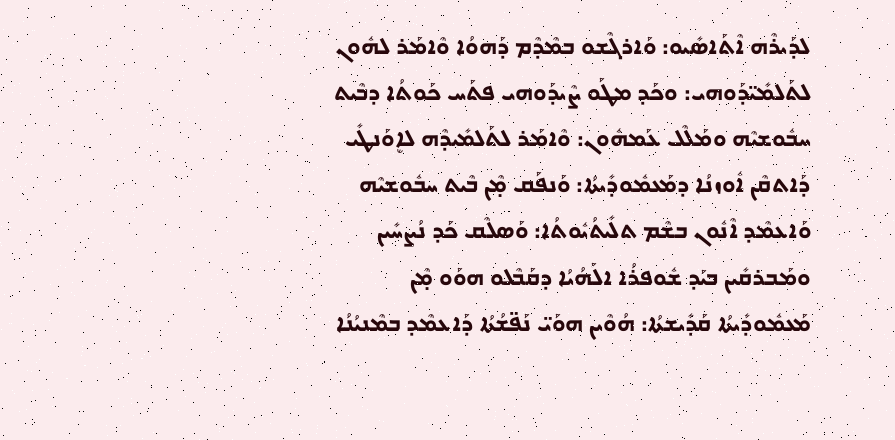ܠܕܰܝܪܶܗ ܐܶܬܰܐܣܺܝܘ: ܘܰܐܪܓܶܫܘ ܒܡܶܕܶܡ ܕܰܗܘܳܐ ܘܶܐܡܰܪ ܠܗܽܘܢ ܠܬܰܠܡܺܝ̈ܕܰܘܗܝ: ܘܟܰܕ ܡܛܰܘ ܨܶܝܕܰܘܗܝ ܦܬܰܚ ܟܰܘܬܳܐ ܕܒܶܝܬ ܚܒܽܘܫܝܶܗ ܘܡܰܠܶܠ ܥܰܡܗܽܘܢ: ܘܶܐܡܰܪ ܠܬܰܠܡܺܝܕܶܗ ܠܐܷܘܰܢܛܺܝ ܕܰܐܬܩܶܢ ܐܽܘܙܢܳܐ ܕܡܰܥܡܽܘܕܺܝܬܳܐ: ܘܰܢܦܰܩ ܡ̣ܶܢ ܒܶܝܬ ܚܒܽܘܫܝܶܗ ܘܰܐܥܡܶܕ ܐܶܢܽܘܢ ܒܫܶܡ ܬܠܺܝܬܳܝܽܘܬܳܐ: ܘܰܣܠܶܩ ܟܰܕ ܢܳܨܚܺܝܢ ܘܡܰܒܪܩܺܝܢ ܒܝܰܕ ܫܽܘܦܪܳܐ ܐܠܰܗܳܝܳܐ ܕܩܰܒܶܠܘ ܗܘܰܘ ܡ̣ܶܢ ܡܰܥܡܽܘܕܺܝܬܳܐ ܩܰܕܺܝܫܬܳܐ: ܗܳܘܶܝܢ ܗܘܰܝ̈ ܢܰܦ̈ܫܳܬܳܐ ܕܰܐܥܡܶܕ ܒܡܶܢܝܳܢܳܐ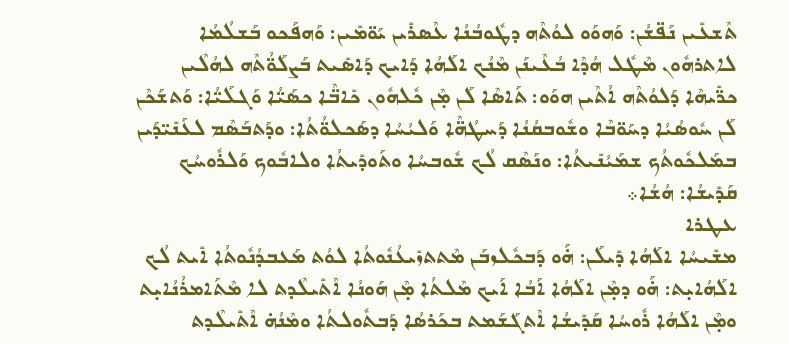ܬܶܫܥܺܝܢ ܢܰܦ̈ܫܳܢ: ܘܰܗܘܰܘ ܠܘܳܬܶܗ ܕܛܽܘܒܳܢܳܐ ܥܶܣܪܺܝܢ ܝܰܘ̈ܡܺܝܢ: ܘܰܗܦܰܟܘ ܒܰܫܠܳܡܳܐ ܠܐܬܪܗܽܘܢ ܡܶܛܽܠ ܗܳܕܶܐ ܒܳܥܶܝܢܰܢ ܡܶܢܳܟ ܐܠܰܗܳܐ ܕܰܐܝܟ ܕܰܐܣܺܝܬ ܒܰܨܠܰܘ̈ܳܬܶܗ ܠܗܳܠܶܝܢ ܟܪ̈ܺܝܗܶܐ ܕܰܠܘܳܬܶܗ ܐܳܬܶܝܢ ܗܘܰܘ: ܬܰܐܣܶܐ ܠܰܢ ܡ̣ܶܢ ܟܽܠܗܽܘܢ ܟܺܐܒ̈ܶܐ ܟܣܰܝ̈ܳܐ ܘܰܓܠܰܝ̈ܳܐ: ܘܰܬܫܰܟܶܢ ܠܰܢ ܚܽܘܣܳܝܳܐ ܕܚܰܘ̈ܒܶܐ ܘܫܽܘܒܩܳܢܳܐ ܕܰܚܛܳܗ̈ܶܐ ܘܰܠܝܳܚܳܐ ܕܣܰܟܠܘ̈ܳܬܳܐ: ܘܕܰܬܒܰܣܶܡ ܠܥܰܢܺܝ̈ܕܰܝܢ ܒܡܰܠܟܽܘܬܳܟ ܫܡܰܝܳܢܺܝܬܳܐ: ܘܢܰܣܶܩ ܠܳܟ ܫܽܘܒܚܳܐ ܘܬܰܘܕܺܝܬܳܐ ܘܠܐܒܽܘܟ ܘܰܠܪܽܘܚܳܟ ܩܰܕܺܝܫܳܐ: ܗܳܫܳܐ܀
ܥܛܪܐ
ܡܫܺܝܚܳܐ ܐܠܰܗܳܐ ܕܺܝܠܰܢ: ܗ̇ܰܘ ܕܰܒܟܽܠܙܒܰܢ ܡܶܬܬܙܺܝܥܳܢܽܘܬܳܐ ܠܘܳܬ ܡܰܥܒܕܳܢܽܘܬܳܐ ܐܺܝܬ ܠܳܟ ܐܠܰܗܳܐܝ̣ܬ: ܗ̇ܰܘ ܕܡ̣ܶܢ ܐܠܰܗܳܐ ܐܰܒܳܐ ܐܰܝܟ ܡܶܠܬܳܐ ܡ̣ܶܢ ܗܰܘܢܳܐ ܐܶܬܺܝܠܶܕܬ ܠܐ ܡܶܬܰܐܡܪܳܢܳܐܝ̣ܬ ܘܡ̣ܶܢ ܐܠܰܗܳܐ ܪܽܘܚܳܐ ܩܰܕܺܝܫܳܐ ܐܶܬܓܰܫܰܡܬ ܒܟܰܪܣܳܐ ܕܰܒܬܽܘܠܬܳܐ ܘܡܶܢܳܗ̇ ܐܶܬܺܝܠܶܕܬ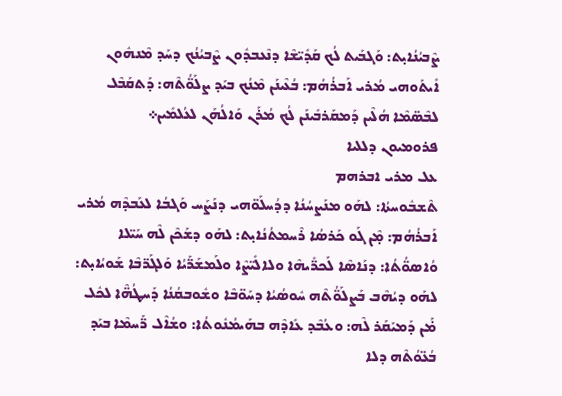ܨܶܒܝܳܢܳܐܝ̣ܬ: ܘܰܓܒܰܝܬ ܠܳܟ ܩܰܕܺܝ̈ܫܶܐ ܕܢܶܥܒܕܽܘܢ ܨܶܒܝܳܢܳܟ ܕܚܰܕ ܡܶܢܗܽܘܢ ܐܺܝܬܰܘܗܝ ܡܳܪܝ ܐܰܒܪܳܗܳܡ: ܒܳܥܶܝܢܰܢ ܡܶܢܳܟ ܒܝܰܕ ܨܠܰܘ̈ܳܬܶܗ: ܕܰܬܩܰܒܶܠ ܠܒܶܣ̈ܡܶܐ ܗܳܠܶܝܢ ܕܰܡܩܰܪܒܺܝܢܰܢ ܠܳܟ ܡܳܪܰܢ ܘܰܐܠܳܗܰܢ ܠܥܳܠܡܺܝܢ܀
ܦܪܘܡܝܘܢ ܕܠܠܝܐ
ܥܠ ܡܪܝ ܐܒܪܗܡ
ܬܶܫܒܽܘܚܬܳܐ: ܠܗܰܘ ܡܢܰܨܚܳܢܳܐ ܕܕܳܚܠܰܘ̈ܗܝ ܕܢܰܨܰܚ ܘܰܓܒܳܐ ܠܥܰܒܕܶܗ ܡܳܪܝ ܐܰܒܪܳܗܳܡ: ܡ̣ܶܢ ܓܰܘ ܟܰܪܣܳܐ ܪܶܚܡܬܳܢܳܐܝ̣ܬ: ܠܗܰܘ ܕܫܰܟܶܢ ܠܶܗ ܚܰܝ̈ܠܐ ܘܳܐܣܘ̈ܳܬܳܐ: ܕܢܰܐܣܶܐ ܠܰܟܪ̈ܺܝܗܶܐ ܘܠܐܠܺܝ̈ܨܶܐ ܘܠܰܡܫܰܪ̈ܰܝܳܐ ܘܰܠܓܰܪ̈ܒܶܐ ܫܰܘܝܳܐܝ̣ܬ: ܠܗܰܘ ܕܝܳܗܶܒ ܒܰܨܠܰܘ̈ܳܬܶܗ ܚܽܘܣܳܝܳܐ ܕܚܰܘ̈ܒܶܐ ܘܫܽܘܒܩܳܢܳܐ ܕܰܚܛܳܗ̈ܶܐ ܠܟܽܠ ܡ̇ܰܢ ܕܰܡܝܰܩܰܪ ܠܶܗ: ܘܥܳܒܶܕ ܥܺܐܕܶܗ ܒܗܰܝܡܳܢܽܘܬܳܐ: ܘܫܳܐܶܠ ܪ̈ܰܚܡܶܐ ܒܝܰܕ ܒܳܥ̈ܘܳܬܶܗ ܕܠܐ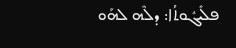ܦܠܺܝܓܽܘܬܳܐ: ܕܠܶܗ ܠܗܰܘ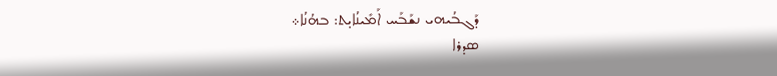ܕܰܓܒܳܝܗܝ ܢܫܰܒܰܚ ܐܰܡܺܝܢܳܐܝ̣ܬ: ܒܗܳܢܳܐ܀
ܣܕܪܐ